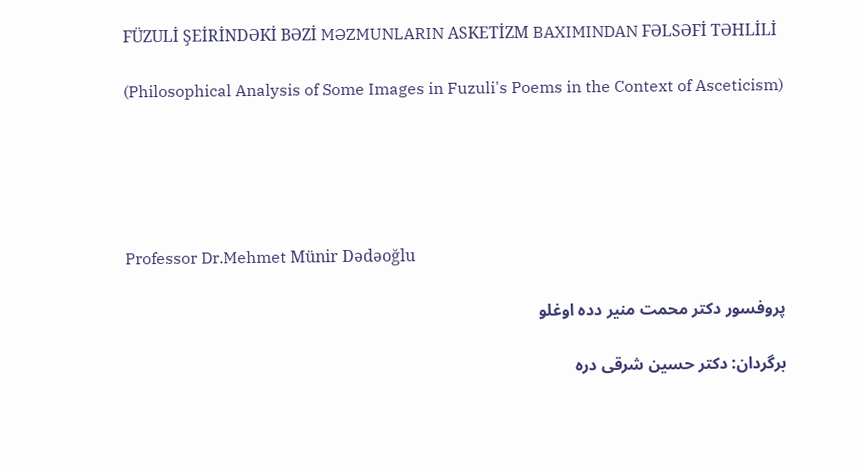FÜZULİ ŞEİRİNDƏKİ BƏZİ MƏZMUNLARIN ASKETİZM BAXIMINDAN FƏLSƏFİ TƏHLİLİ

(Philosophical Analysis of Some Images in Fuzuli's Poems in the Context of Asceticism)





Professor Dr.Mehmet Münir Dədəoğlu

پروفسور دکتر محمت منیر دده اوغلو

برگردان: دکتر حسین شرقی دره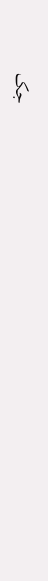جک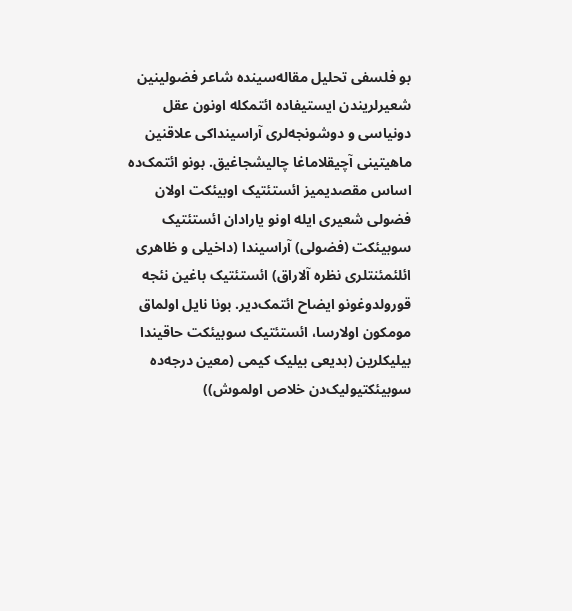بو فلسفی تحلیل مقاله‌سینده شاعر فضولینین شعیرلریندن ایستیفاده ائتمکله اونون عقل دونیاسی و دوشونجه‌لری آراسینداکی علاقنین ماهیتینی آچیقلاماغا چالیشجاغیق. بونو ائتمک‌ده اساس مقصدیمیز ائستئتیک اوبیئکت اولان فضولی شعیری ایله اونو یارادان ائستئتیک سوبیئکت (فضولی) آراسیندا (داخیلی و ظاهری ائلئمئنتلری نظره آلاراق) ائستئتیک باغین نئجه قورولدوغونو ایضاح ائتمک‌دیر. بونا نایل اولماق مومکون اولارسا، ائستئتیک سوبیئکت حاقیندا بیلیکلرین (بدیعی بیلیک کیمی (معین درجه‌ده سوبیئکتیولیک‌دن خلاص اولموش))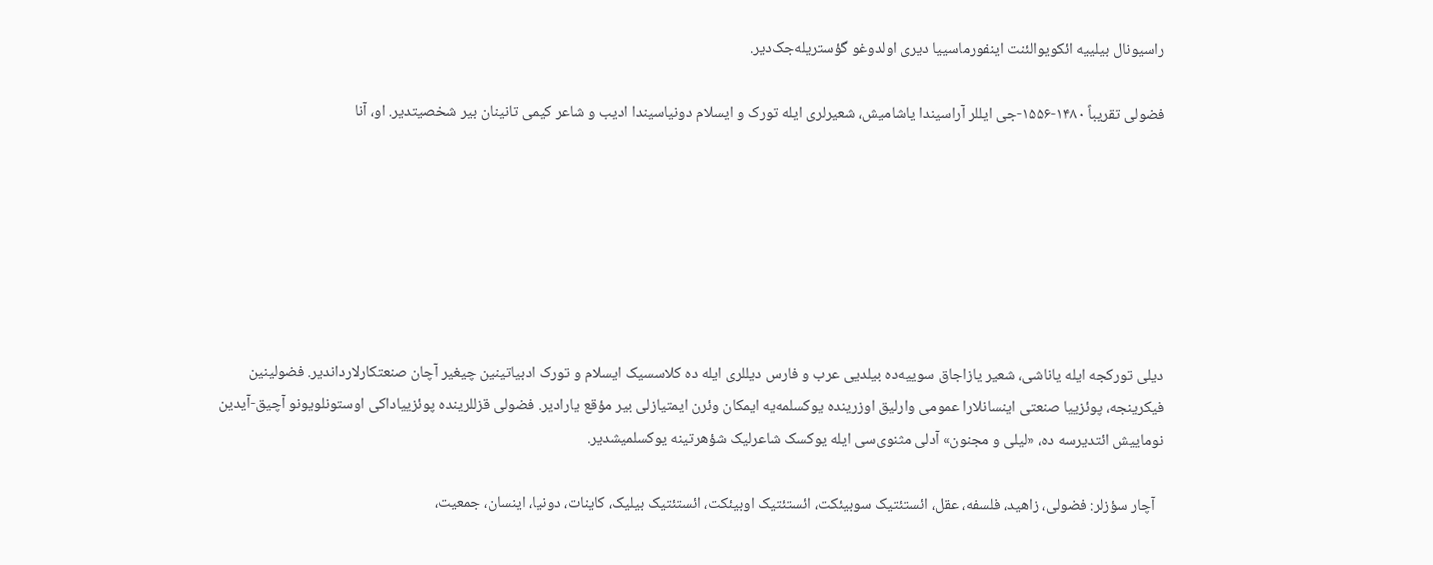راسیونال بیلییه ائکویوالئنت اینفورماسییا دیری اولدوغو گؤستریله‌جک‌دیر.

فضولی تقریباً ۱۴۸۰-۱۵۵۶-جی ایللر آراسیندا یاشامیش، شعیرلری ایله تورک و ایسلام دونیاسیندا ادیب و شاعر کیمی تانینان بیر شخصیتدیر. او، آنا







دیلی تورکجه ایله یاناشی، شعیر یازاجاق سوییه‌ده بیلدیی عرب و فارس دیللری ایله ده کلاسسیک ایسلام و تورک ادبیاتینین چیغیر آچان صنعتکارلارداندیر. فضولینین فیکرینجه، پوئزییا صنعتی اینسانلارا عمومی وارلیق اوزرینده یوکسلمه‌یه ایمکان وئرن ایمتیازلی بیر مؤقع یارادیر. فضولی قزللرینده پوئزییاداکی اوستونلویونو آچیق-آیدین نوماییش ائتدیرسه ده، «لیلی و مجنون» آدلی مثنوی‌سی ایله یوکسک شاعرلیک شؤهرتینه یوکسلمیشدیر.

  آچار سؤزلر: فضولی، زاهید، فلسفه، عقل، ائستئتیک سوبیئکت، ائستئتیک اوبیئکت، ائستئتیک بیلیک، کاینات، دونیا، اینسان، جمعیت،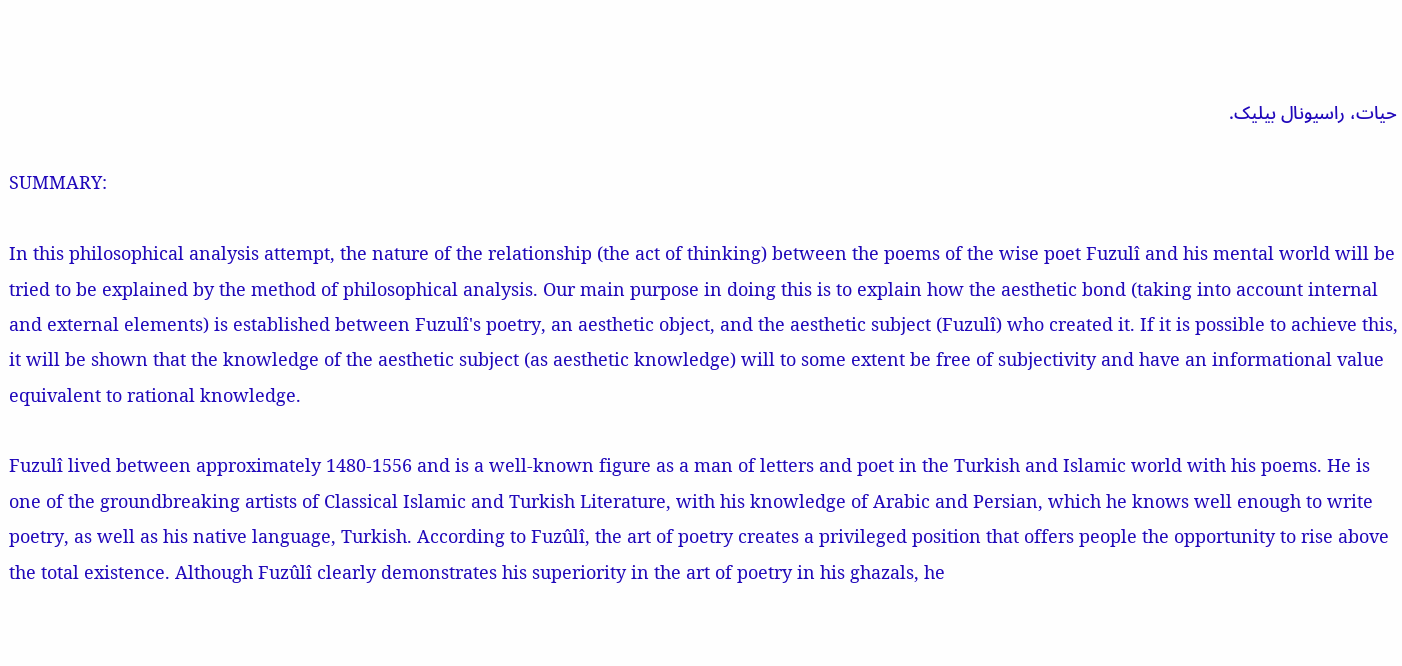حیات، راسیونال بیلیک.

SUMMARY:

In this philosophical analysis attempt, the nature of the relationship (the act of thinking) between the poems of the wise poet Fuzulî and his mental world will be tried to be explained by the method of philosophical analysis. Our main purpose in doing this is to explain how the aesthetic bond (taking into account internal and external elements) is established between Fuzulî's poetry, an aesthetic object, and the aesthetic subject (Fuzulî) who created it. If it is possible to achieve this, it will be shown that the knowledge of the aesthetic subject (as aesthetic knowledge) will to some extent be free of subjectivity and have an informational value equivalent to rational knowledge.

Fuzulî lived between approximately 1480-1556 and is a well-known figure as a man of letters and poet in the Turkish and Islamic world with his poems. He is one of the groundbreaking artists of Classical Islamic and Turkish Literature, with his knowledge of Arabic and Persian, which he knows well enough to write poetry, as well as his native language, Turkish. According to Fuzûlî, the art of poetry creates a privileged position that offers people the opportunity to rise above the total existence. Although Fuzûlî clearly demonstrates his superiority in the art of poetry in his ghazals, he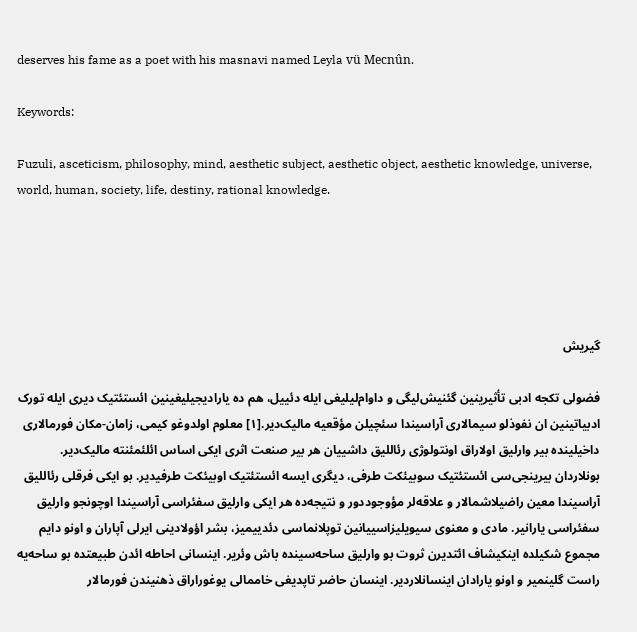deserves his fame as a poet with his masnavi named Leyla vü Mecnûn.

Keywords:

Fuzuli, asceticism, philosophy, mind, aesthetic subject, aesthetic object, aesthetic knowledge, universe, world, human, society, life, destiny, rational knowledge.





گیریش

فضولی تکجه ادبی تأثیرینین گئنیش‌لیگی و داوام‌لیلیغی ایله دئییل، هم ده یارادیجیلیغینین ائستئتیک دیری ایله تورک ادبیاتینین ان نفوذلو سیمالاری آراسیندا سئچیلن مؤقعیه مالیک‌دیر.[۱] معلوم اولدوغو کیمی، زامان-مکان فورمالاری داخیلینده بیر وارلیق اولاراق اونتولوژی رئاللیق داشییان هر بیر صنعت اثری ایکی اساس ائلئمئنته مالیک‌دیر. بونلاردان بیرینجی‌سی ائستئتیک سوبیئکت طرفی، دیگری ایسه ائستئتیک اوبیئکت طرفیدیر. بو ایکی فرقلی رئاللیق آراسیندا معین راضیلاشمالار و علاقه‌لر مؤوجوددور و نتیجه‌ده هر ایکی وارلیق سفئراسی آراسیندا اوچونجو وارلیق سفئراسی یارانیر. مادی و معنوی سیویلیزاسییانین توپلانماسی دئدییمیز، بشر اؤولادینی ایر‌لی آپاران و اونو دایم مجموع شکیلده اینکیشاف ائتدیرن ثروت بو وارلیق ساحه‌سینده باش وئریر. اینسانی احاطه ائد‌ن طبیعتده بو ساحه‌یه راست گلینمیر و اونو یارادان اینسانلاردیر. اینسان حاضر تاپدیغی خاممالی یوغوراراق ذهنیندن فورمالار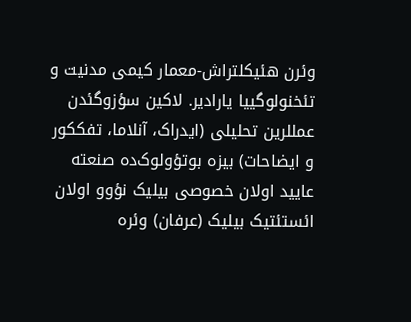وئرن هئیکلتراش-معمار کیمی مدنیت و تئخنولوگییا یارادیر. لاکین سؤزوگئدن عمللرین تحلیلی (ایدراک، آنلاما، تفککور و ایضاحات) بیزه بوتؤولوک‌ده صنعته عایید اولان خصوصی بیلیک نؤوو اولان ائستئتیک بیلیک (عرفان) وئره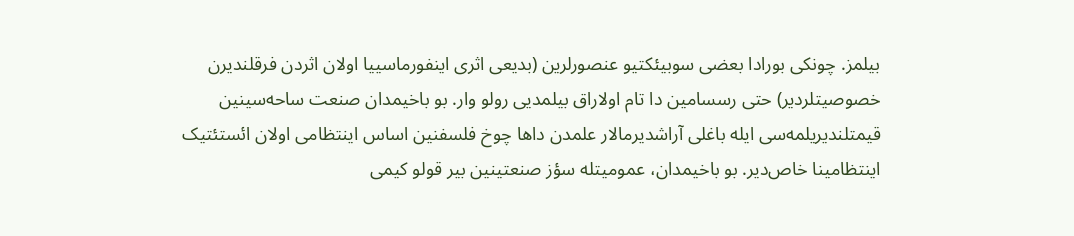بیلمز. چونکی بورادا بعضی سوبیئکتیو عنصورلرین (بدیعی اثری اینفورماسییا اولان اثردن فرقلندیرن خصوصیتلردیر) حتی رسسامین دا تام اولاراق بیلمدیی رولو وار. بو باخیمدان صنعت ساحه‌سینین قیمتلندیریلمه‌سی ایله باغلی آراشدیرمالار علمدن داها چوخ فلسفنین اساس اینتظامی اولان ائستئتیک اینتظامینا خاص‌دیر. بو باخیمدان، عمومیتله سؤز صنعتینین بیر قولو کیمی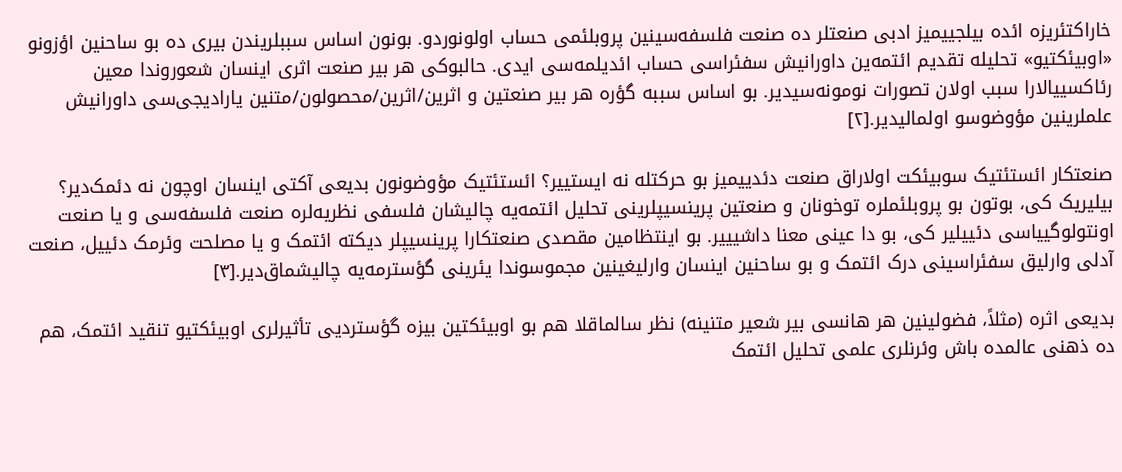خاراکتئریزه ائده بیلجییمیز ادبی صنعتلر ده صنعت فلسفه‌سینین پروبلئمی حساب اولونوردو. بونون اساس سببلریندن بیری ده بو ساحنین اؤزونو «اوبیئکتیو» تحلیله تقدیم ائتمه‌ین داورانیش سفئراسی حساب ائدیلمه‌سی ایدی. حالبوکی هر بیر صنعت اثری اینسان شعوروندا معین رئاکسییالارا سبب اولان تصورات نومونه‌سیدیر. بو اساس سببه گؤره هر بیر صنعتین و اثرین/اثرین/محصولون/متنین یارادیجی‌سی داورانیش علملرینین مؤوضوسو اولمالیدیر.[۲]

صنعتکار ائستئتیک سوبیئکت اولاراق صنعت دئدییمیز بو حرکتله نه ایستییر؟ ائستئتیک مؤوضونون بدیعی آکتی اینسان اوچون نه دئمک‌دیر؟ بیلیریک کی، بوتون بو پروبلئملره توخونان و صنعتین پرینسیپلرینی تحلیل ائتمه‌یه چالیشان فلسفی نظریه‌لره صنعت فلسفه‌سی و یا صنعت اونتولوگییاسی دئییلیر کی، بو دا عینی معنا داشیییر. بو اینتظامین مقصدی صنعتکارا پرینسیپلر دیکته ائتمک و یا مصلحت وئرمک دئییل، صنعت آدلی وارلیق سفئراسینی درک ائتمک و بو ساحنین اینسان وارلیغینین مجموسوندا یئرینی گؤسترمه‌یه چالیشماق‌دیر.[۳]

بدیعی اثره (مثلاً، فضولینین هر هانسی بیر شعیر متنینه) نظر سالماقلا هم بو اوبیئکتین بیزه گؤستردیی تأثیرلری اوبیئکتیو تنقید ائتمک، هم ده ذهنی عالمده باش وئرنلری علمی تحلیل ائتمک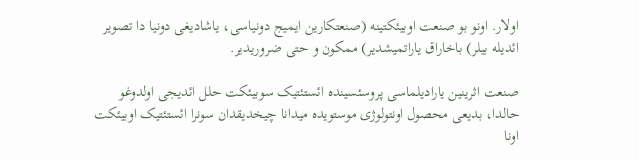اولار. اونو بو صنعت اوبیئکتینه (صنعتکارین ایمیج دونیاسی، یاشادیغی دونیا دا تصویر ائدیله بیلر) باخاراق یاراتمیشدیر) ممکون و حتی ضروریدیر.

صنعت اثرینین یارادیلماسی پروسئسینده ائستئتیک سوبیئکت حلل ائدیجی اولدوغو حالدا، بدیعی محصول اونتولوژی موستویده میدانا چیخدیقدان سونرا ائستئتیک اوبیئکت اونا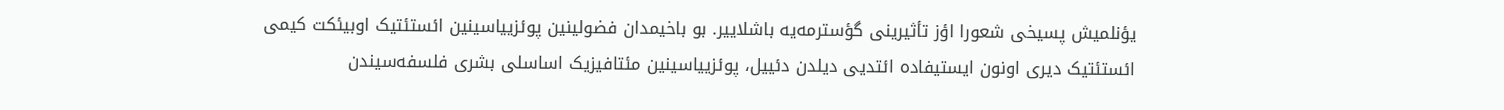یؤنلمیش پسیخی شعورا اؤز تأثیرینی گؤسترمه‌یه باشلاییر. بو باخیمدان فضولینین پوئزییاسینین ائستئتیک اوبیئکت کیمی ائستئتیک دیری اونون ایستیفاده ائتدیی دیلدن دئییل، پوئزییاسینین مئتافیزیک اساسلی بشری فلسفه‌سیندن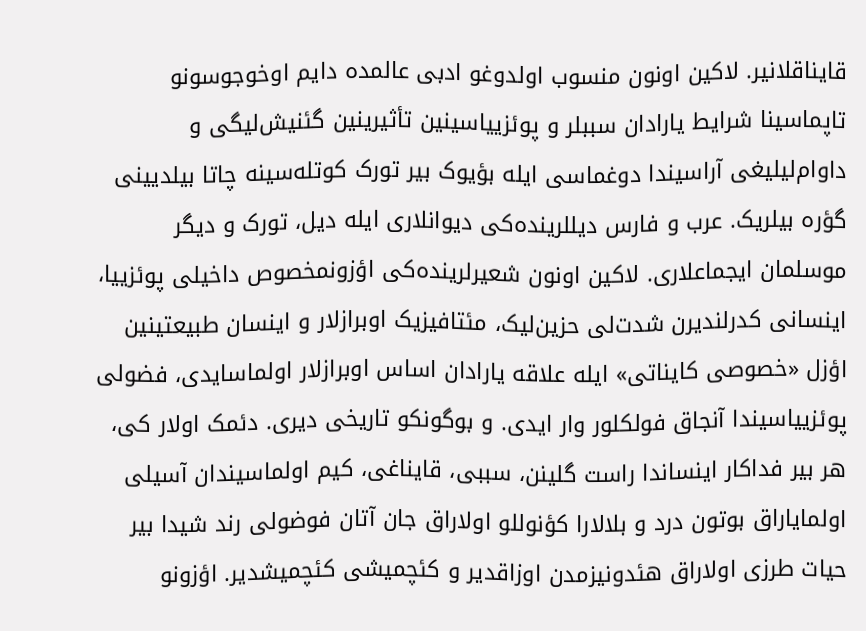قایناقلانیر. لاکین اونون منسوب اولدوغو ادبی عالمده دایم اوخوجوسونو تاپماسینا شرایط یارادان سببلر و پوئزییاسینین تأثیرینین گئنیش‌لیگی و داوام‌لیلیغی آراسیندا دوغماسی ایله بؤیوک بیر تورک کوتله‌سینه چاتا بیلدیینی گؤره بیلریک. عرب و فارس دیللرینده‌کی دیوانلاری ایله دیل، تورک و دیگر موسلمان ایجماعلاری. لاکین اونون شعیرلرینده‌کی اؤزونمخصوص داخیلی پوئزییا، اینسانی کدرلندیر‌ن شدت‌لی حزین‌لیک، مئتافیزیک اوبرازلار و اینسان طبیعتینین اؤزل «خصوصی کایناتی» ایله علاقه یارادان اساس اوبرازلار اولماسایدی، فضولی پوئزییاسیندا آنجاق فولکلور وار ایدی. و بوگونکو تاریخی دیری. دئمک اولار کی، هر بیر فداکار اینساندا راست گلینن، سببی، قایناغی، کیم اولماسیندان آسیلی اولمایاراق بوتون درد و بلالارا کؤنوللو اولاراق جان آتان فوضولی رند شیدا بیر حیات طرزی اولاراق هئدونیزمدن اوزاقدیر و کئچمیشی کئچمیشدیر. اؤزونو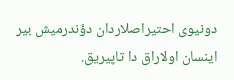دونیوی احتیراصلاردان دؤندرمیش بیر اینسان اولاراق دا تاپیریق.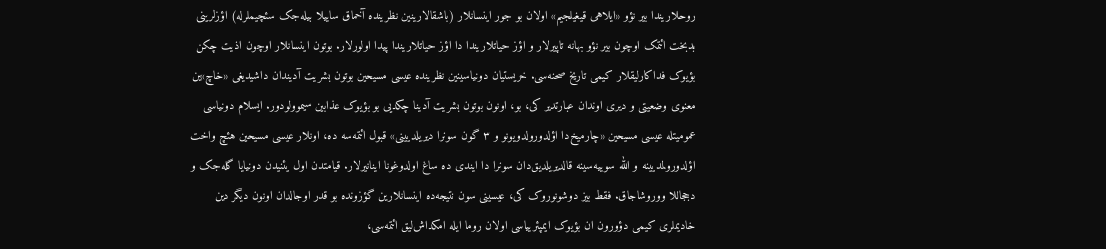روحلاریندا بیر نؤو «ایلاهی قیغیلجیم» اولان بو جور اینسانلار (باشقالارینین نظرینده آخماق ساییلا بیله‌جک سئچیملرله) اؤزلرینی بدبخت ائتمک اوچون بیر نؤو بهانه تاپیرلار و اؤز حیاتلاریندا دا اؤز حیاتلاریندا پیدا اولورلار. بوتون اینسانلار اوچون اذیت چکن بؤیوک فداکارلیقلار کیمی تاریخ صحنه‌سی. خریستیان دونیاسینین نظرینده عیسی مسیحین بوتون بشریت آدیندان داشیدیغی «خاچ»ین معنوی وضعیتی و دیری اوندان عبارتدیر کی، بو، اونون بوتون بشریت آدینا چکدیی بو بؤیوک عذابین سیموولودور. ایسلام دونیاسی عمومیتله عیسی مسیحین «چارمیخ‌دا اؤلدورولدویونو و ۳ گون سونرا دیریلدیینی» قبول ائتمه‌سه ده، اونلار عیسی مسیحین هئچ واخت اؤلدورولمدیینه و الله سوییه‌سینه قالدیریلدیق‌دان سونرا دا ایندی ده ساغ اولدوغونا اینانیرلار. قیامتدن اول یئنیدن دونیایا گله‌جک و دججاللا ووروشاجاق. فقط بیز دوشونوروک کی، عیسینی سون نتیجه‌ده اینسانلارین گؤزونده بو قدر اوجالدان اونون دیگر دین خادیملری کیمی دؤورون ان بؤیوک ایمپئرییاسی اولان روما ایله امکداش‌لیق ائتمه‌سی،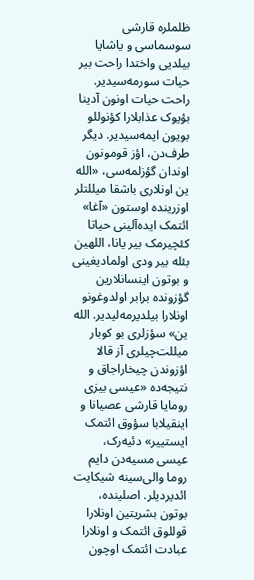ظلملره قارشی سوسماسی و یاشایا بیلدیی واختدا راحت بیر حیات سورمه‌سیدیر. راحت حیات اونون آدینا بؤیوک عذابلارا کؤنوللو بویون ایمه‌سیدیر. دیگر طرف‌دن، اؤز قومونون اوندان گؤزلمه‌سی، «الله ین اونلاری باشقا میللتلر اوزرینده اوستون «آغا» ائتمک ایده‌آلینی حیاتا کئچیرمک بیر یانا، اللهین بئله بیر ودی اولمادیغینی و بوتون اینسانلارین گؤزونده برابر اولدوغونو اونلارا بیلدیرمه‌لیدیر. الله ین» سؤزلری بو کوبار میللت‌چیلری آز قالا اؤزوندن چیخاراجاق و نتیجه‌ده «عیسی بیزی رومایا قارشی عصیانا و اینقیلابا سؤوق ائتمک ایستییر» دئیه‌رک، عیسی مسیه‌دن دایم روما والی‌سینه شیکایت ائدیردیلر. اصلینده، بوتون بشریتین اونلارا قوللوق ائتمک و اونلارا عبادت ائتمک اوچون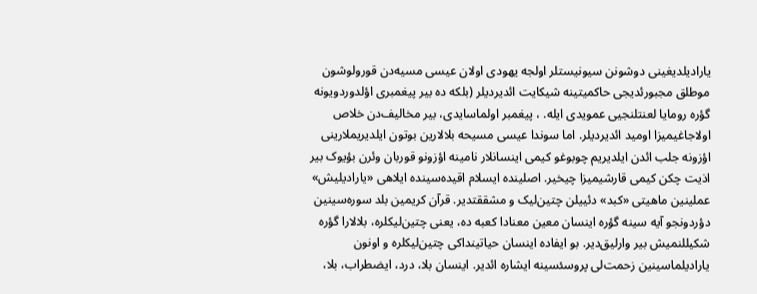یارادیلدیغینی دوشونن سیونیستلر اولجه یهودی اولان عیسی مسیه‌دن قورولوشون موطلق مجبورئدیجی حاکمیتینه شیکایت ائدیردیلر (بلکه ده بیر پیغمبری اؤلدوردویونه گؤره رومایا لعنتلنجیی عمویدی ایله. ، پیغمبر اولماسایدی، بیر مخالیف‌دن خلاص اولاجاغیمیزا اومید ائدیردیلر. اما سوندا عیسی مسیحه بلالارین بوتون ایلدیریملارینی اؤزونه جلب ائد‌ن ایلدیریم چوبوغو کیمی اینسانلار نامینه اؤزونو قوربان وئرن بؤیوک بیر اذیت چکن کیمی قارشیمیزا چیخیر. اصلینده ایسلام اقیده‌سینده ایلاهی «یارادیلیش» عملینین ماهیتی «کبد» دئییلن چتین‌لیک و مشققتدیر. قرآن کریمین بلد سوره‌سینین دؤردونجو آیه ‌سینه گؤره اینسان معین معنادا کعبه ‌ده، یعنی چتین‌لیکلره، بلالارا گؤره شکیللنمیش بیر وارلیق‌دیر. بو ایفاده اینسان حیاتینداکی چتین‌لیکلره و اونون یارادیلماسینین زحمت‌لی پروسئسینه ایشاره ائدیر. اینسان بلا، درد، ایضطراب، بلا،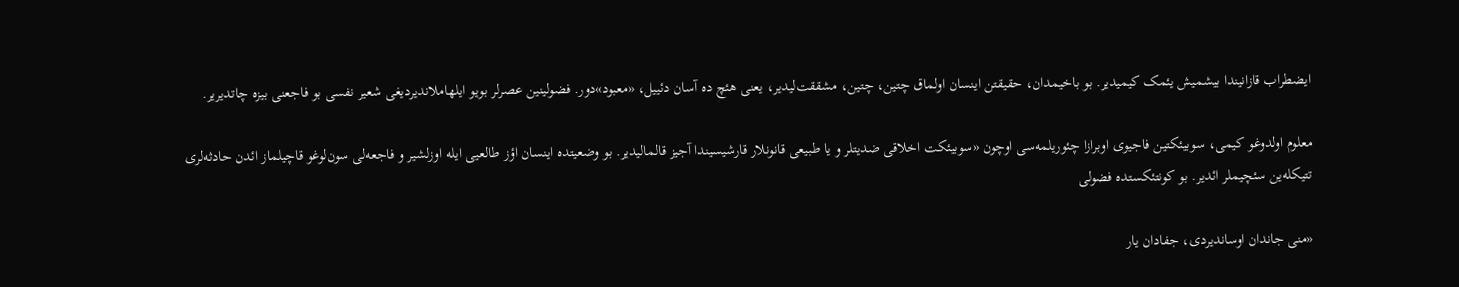ایضطراب قازانیندا بیشمیش یئمک کیمیدیر. بو باخیمدان، حقیقتن اینسان اولماق چتین، چتین، مشققت‌لیدیر، یعنی هئچ ده آسان دئییل، «معبود»دور. فضولینین عصرلر بویو ایلهاملاندیردیغی شعیر نفسی بو فاجعنی بیزه چاتدیریر.

معلوم اولدوغو کیمی، سوبیئکتین فاجیوی اوبرازا چئوریلمه‌سی اوچون «سوبیئکت اخلاقی ضدیتلر و یا طبیعی قانونلار قارشیسیندا آجیز قالمالیدیر. بو وضعیتده اینسان اؤز طالعیی ایله اوزلشیر و فاجعه‌لی سون‌لوغو قاچیلماز ائد‌ن حادثه‌لری تتیکله‌ین سئچیملر ائدیر. بو کونتئکستده فضولی

«منی جاندان اوساندیردی، جفادان یار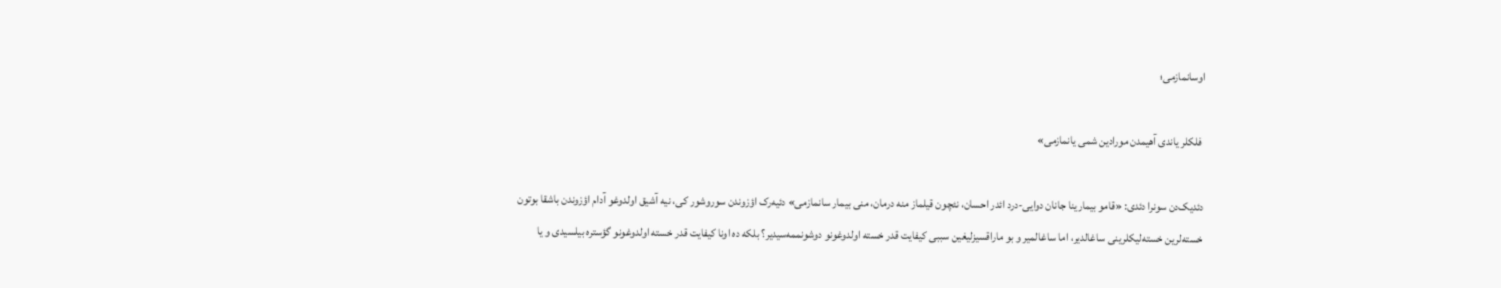اوسانمازمی؛

 فلکلر یاندی آهیمدن مورادین شمی یانمازمی»

دئدیک‌دن سونرا دئدی: «قامو بیمارینا جانان دوایی-درد ائدر احسان، نئچون قیلماز منه درمان، منی بیمار سانمازمی» دئیه‌رک اؤزوندن سوروشور کی، نیه آشیق اولدوغو آدام اؤزوندن باشقا بوتون خسته‌لرین خسته‌لیکلرینی ساغالدیر، اما ساغالمیر و بو ماراقسیزلیغین سببی کیفایت قدر خسته اولدوغونو دوشونممه‌سیدیر؟ بلکه ده اونا کیفایت قدر خسته اولدوغونو گؤستره بیلسیدی و یا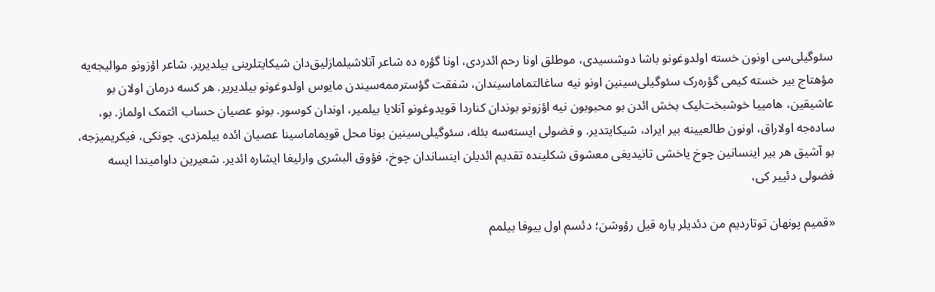سئوگیلی‌سی اونون خسته اولدوغونو باشا دوشسیدی، موطلق اونا رحم ائدردی، اونا گؤره ده شاعر آنلاشیلمازلیق‌دان شیکایتلرینی بیلدیریر. شاعر اؤزونو موالیجه‌یه مؤهتاج بیر خسته کیمی گؤره‌رک سئوگیلی‌سینین اونو نیه ساغالتماماسیندان، شفقت گؤسترممه‌سیندن مایوس اولدوغونو بیلدیریر. هر کسه درمان اولان بو عاشیقین، هامییا خوشبخت‌لیک بخش ائد‌ن بو محبوبون نیه اؤزونو بوندان کناردا قویدوغونو آنلایا بیلمیر، اوندان کوسور. بونو عصیان حساب ائتمک اولماز. بو، ساده‌جه اولاراق، اونون طالعیینه بیر ایراد، شیکایتدیر. و فضولی ایسته‌سه بئله، سئوگیلی‌سینین بونا محل قویماماسینا عصیان ائده بیلمزدی. چونکی، فیکریمیزجه، بو آشیق هر بیر اینسانین چوخ یاخشی تانیدیغی معشوق شکلینده تقدیم ائدیلن اینساندان چوخ، فؤوق البشری وارلیغا ایشاره ائدیر. شعیرین داوامیندا ایسه فضولی دئییر کی،

«قمیم پونهان توتاردیم من دئدیلر یاره قیل رؤوشن؛ دئسم اول بیوفا بیلمم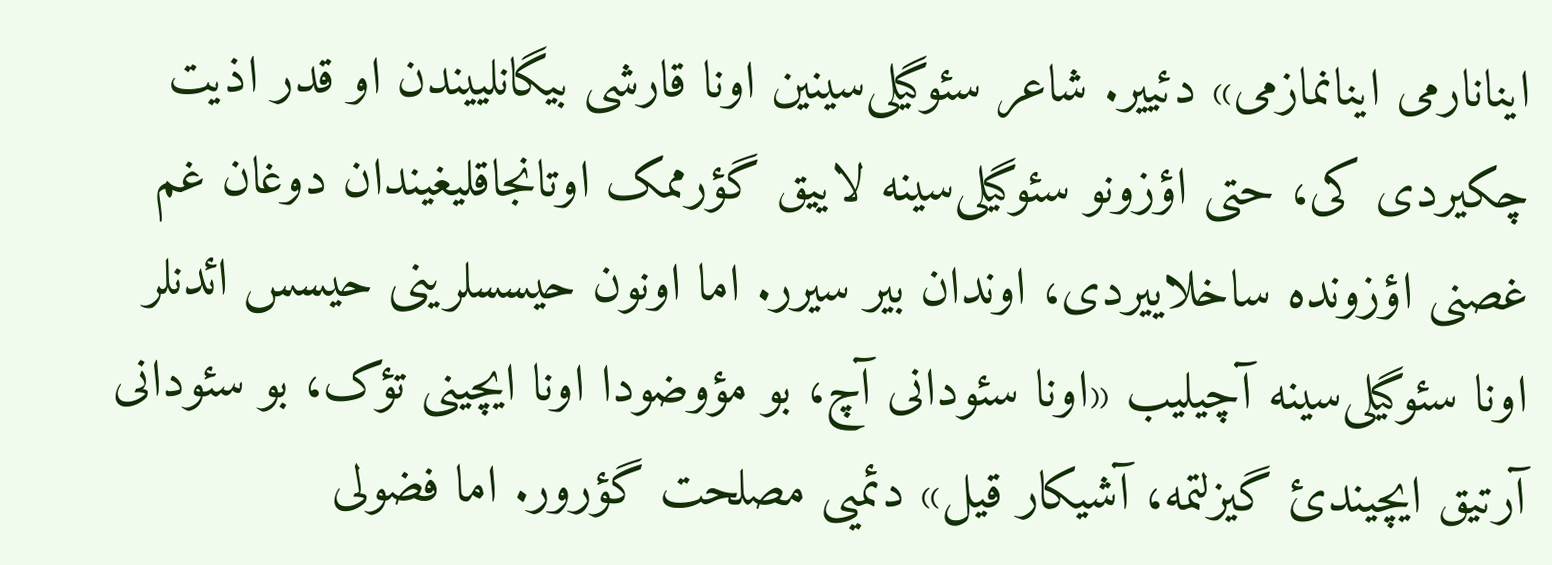اینانارمی اینانمازمی» دئییر. شاعر سئوگیلی‌سینین اونا قارشی بیگانلییندن او قدر اذیت چکیردی کی، حتی اؤزونو سئوگیلی‌سینه لاییق گؤرممک اوتانجاقلیغیندان دوغان غم غصنی اؤزونده ساخلاییردی، اوندان بیر سیرر. اما اونون حیسسلرینی حیسس ائد‌نلر اونا سئوگیلی‌سینه آچیلیب «اونا سئودانی آچ، بو مؤوضودا اونا ایچینی تؤک، بو سئودانی آرتیق ایچیندئ گیزلتمه، آشیکار قیل» دئمیی مصلحت گؤرور. اما فضولی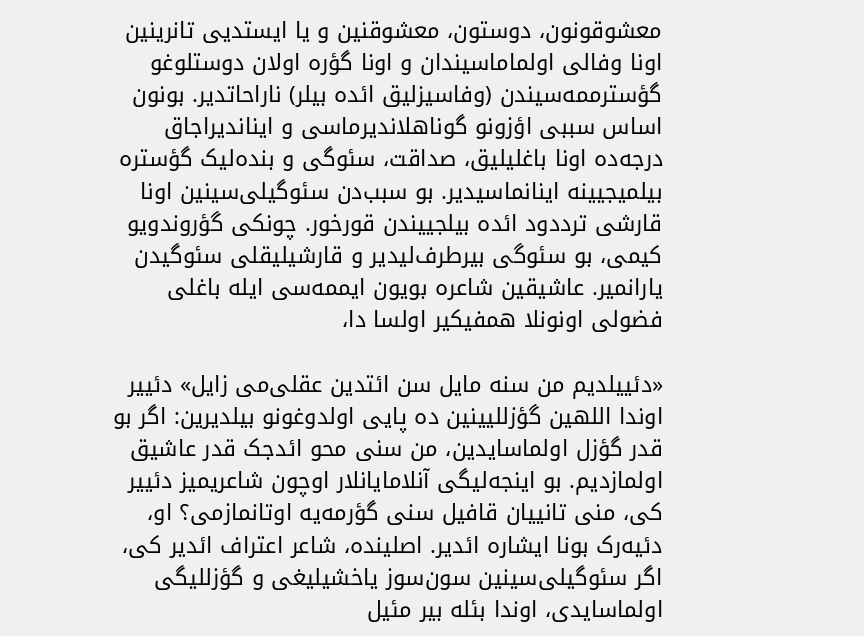معشوقونون، دوستون، معشوقنین و یا ایستدیی تانرینین اونا وفالی اولماماسیندان و اونا گؤره اولان دوستلوغو گؤسترممه‌سیندن (وفاسیزلیق ائده بیلر) ناراحاتدیر. بونون اساس سببی اؤزونو گوناهلاندیرماسی و ایناندیراجاق درجه‌ده اونا باغلیلیق، صداقت، سئوگی و بنده‌لیک گؤستره بیلمیجیینه اینانماسیدیر. بو سبب‌دن سئوگیلی‌سینین اونا قارشی ترددود ائده بیلجییندن قورخور. چونکی گؤروندویو کیمی، بو سئوگی بیرطرف‌لیدیر و قارشیلیقلی سئوگیدن یارانمیر. عاشیقین شاعره بویون ایممه‌سی ایله باغلی فضولی اونونلا همفیکیر اولسا دا،

«دئییلدیم من سنه مایل سن ائتدین عقلی‌می زایل» دئییر اوندا اللهین گؤزللیینین ده پایی اولدوغونو بیلدیرین: اگر بو قدر گؤزل اولماسایدین، من سنی محو ائد‌جک قدر عاشیق اولمازدیم. بو اینجه‌لیگی آنلامایانلار اوچون شاعریمیز دئییر کی، منی تانییان قافیل سنی گؤرمه‌یه اوتانمازمی؟ او، دئیه‌رک بونا ایشاره ائدیر. اصلینده، شاعر اعتراف ائدیر کی، اگر سئوگیلی‌سینین سون‌سوز یاخشیلیغی و گؤزللیگی اولماسایدی، اوندا بئله بیر مئیل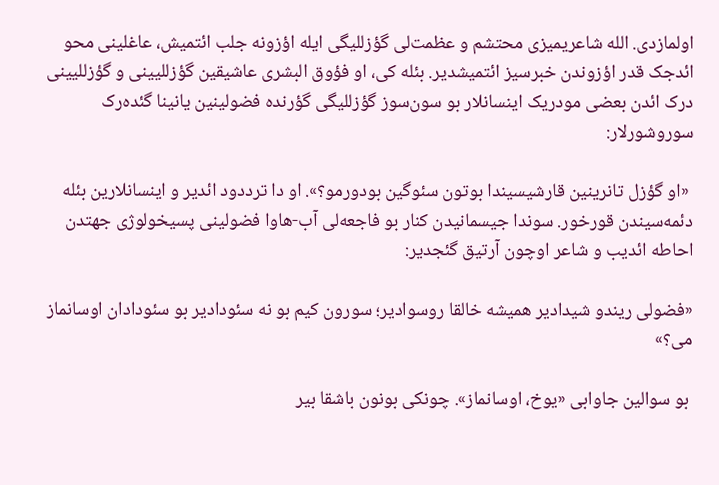اولمازدی. الله شاعریمیزی محتشم و عظمت‌لی گؤزللیگی ایله اؤزونه جلب ائتمیش، عاغلینی محو ائد‌جک قدر اؤزوندن خبرسیز ائتمیشدیر. بئله کی، او فؤوق البشری عاشیقین گؤزللیینی و گؤزللیینی درک ائد‌ن بعضی مودریک اینسانلار بو سون‌سوز گؤزللیگی گؤرنده فضولینین یانینا گئده‌رک سوروشورلار:

 «او گؤزل تانرینین قارشیسیندا بوتون سئوگین بودورمو؟». او دا ترددود ائدیر و اینسانلارین بئله دئمه‌سیندن قورخور. سوندا جیسمانیدن کنار بو فاجعه‌لی آب-هاوا فضولینی پسیخولوژی جهتدن احاطه ائدیب و شاعر اوچون آرتیق گئجدیر:

«فضولی ریندو شیدادیر همیشه خالقا روسوادیر؛ سورون کیم بو نه سئودادیر بو سئودادان اوسانماز می؟»

 بو سوالین جاوابی «یوخ، اوسانماز». چونکی بونون باشقا بیر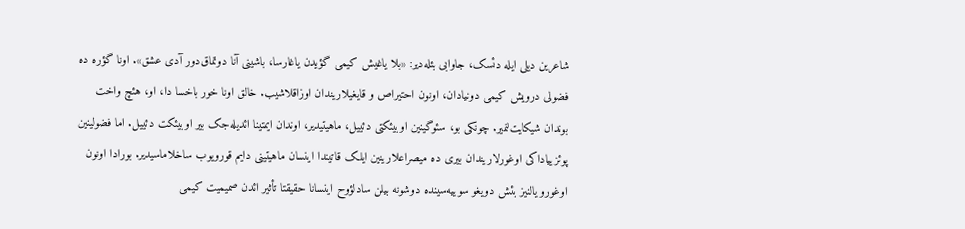شاعرین دیلی ایله دئسک، جاوابی بئله‌دیر: «بلا یاغیش کیمی گؤیدن یاغارسا، باشینی آنا دوتماق‌دور آدی عشق». اونا گؤره ده فضولی درویش کیمی دونیادان، اونون احتیراص و قایغیلاریندان اوزاقلاشیب. خالق اونا خور باخسا دا، او، هئچ واخت بوندان شیکایت‌لنمیر. چونکی بو، سئوگینین اوبیئکتی دئییل، ماهیتیدیر، اوندان ایمتینا ائدیله‌جک بیر اوبیئکت دئییل. اما فضولینین پوئزییاداکی اوغورلاریندان بیری ده میصراعلارینین ایلک قاتیندا اینسان ماهیتینی دایم قورویوب ساخلاماسیدیر. بورادا اونون اوغورو یالنیز بئش دویغو سوییه‌سینده دوشونه بیلن سادلؤوح اینسانا حقیقتا تأثیر ائد‌ن صمیمیت کیمی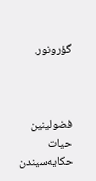گؤرونور.



فضولینین حیات حکایه‌سیندن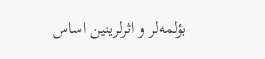بؤلمه‌لر و اثرلرینین اساس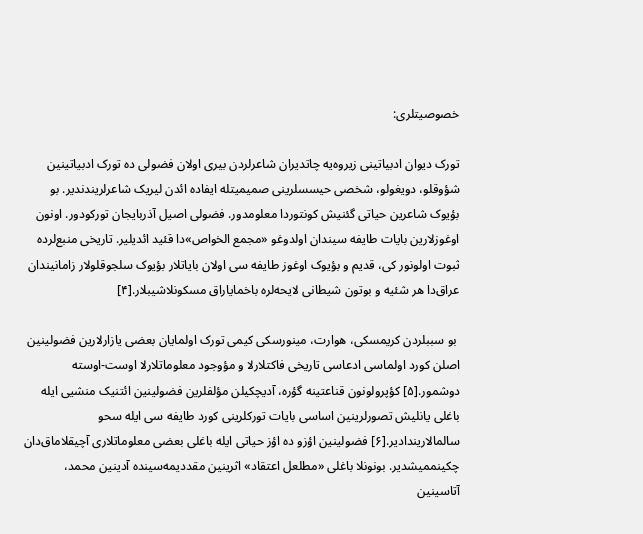خصوصیتلری:

تورک دیوان ادبیاتینی زیروه‌یه چاتدیران شاعرلردن بیری اولان فضولی ده تورک ادبیاتینین شؤوقلو، دویغولو، شخصی حیسسلرینی صمیمیتله ایفاده ائد‌ن لیریک شاعرلریندندیر. بو بؤیوک شاعرین حیاتی گئنیش کونتوردا معلومدور. فضولی اصیل آذربایجان تورکودور. اونون اوغوزلارین بایات طایفه سیندان اولدوغو «مجمع الخواص»دا قئید ائدیلیر. تاریخی منبع‌لرده ثبوت اولونور کی، قدیم و بؤیوک اوغوز طایفه سی اولان بایاتلار بؤیوک سلجوقلولار زامانیندان عراق‌دا هر شئیه و بوتون شیطانی لایحه‌لره باخمایاراق مسکونلاشیبلار.[۴]

 بو سببلردن کریمسکی، هوارت، مینورسکی کیمی تورک اولمایان بعضی یازارلارین فضولینین اصلن کورد اولماسی ادعاسی تاریخی فاکتلارلا و مؤوجود معلوماتلارلا اوست-اوسته دوشمور.[۵] کؤپرولونون قناعتینه گؤره، آدیچکیلن مؤلفلرین فضولینین ائتنیک منشیی ایله باغلی یانلیش تصورلرینین اساسی بایات تورکلرینی کورد طایفه سی ایله سحو سالمالاریندادیر.[۶] فضولینین اؤزو ده اؤز حیاتی ایله باغلی بعضی معلوماتلاری آچیقلاماق‌دان چکینممیشدیر. بونونلا باغلی «مطلعل اعتقاد» اثرینین مقددیمه‌سینده آدینین محمد، آتاسینین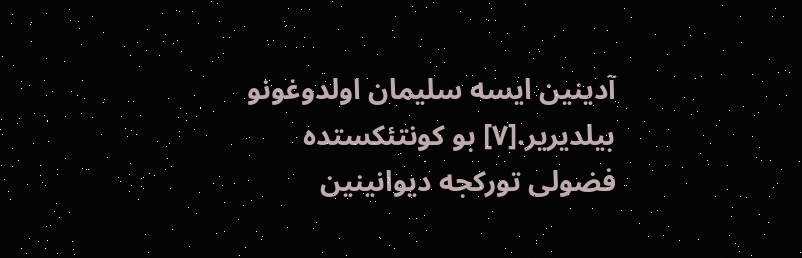آدینین ایسه سلیمان اولدوغونو بیلدیریر.[۷] بو کونتئکستده فضولی تورکجه دیوانینین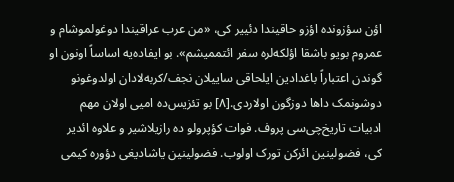اؤن سؤزونده اؤزو حاقیندا دئییر کی، «من عرب عراقیندا دوغولموشام و عمروم بویو باشقا اؤلکه‌لره سفر ائتممیشم». بو ایفاده‌یه اساساً اونون او گوندن اعتباراً باغدادین ایلحاقی ساییلان نجف/کربه‌لادان اولدوغونو دوشونمک داها دوزگون اولاردی.[۸] بو تئزیس‌ده امیی اولان مهم ادبیات تاریخ‌چی‌سی پروف. فوات کؤپرولو ده رازیلاشیر و علاوه ائدیر کی، فضولینین ائرکن تورک اولوب. فضولینین یاشادیغی دؤوره کیمی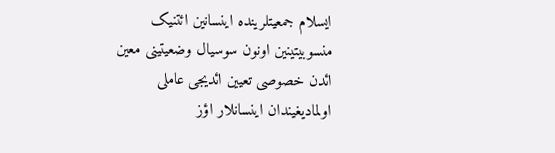ایسلام جمعیتلرینده اینسانین ائتنیک منسوبیتینین اونون سوسیال وضعیتینی معین ائد‌ن خصوصی تعیین ائدیجی عاملی اولمادیغیندان اینسانلار اؤز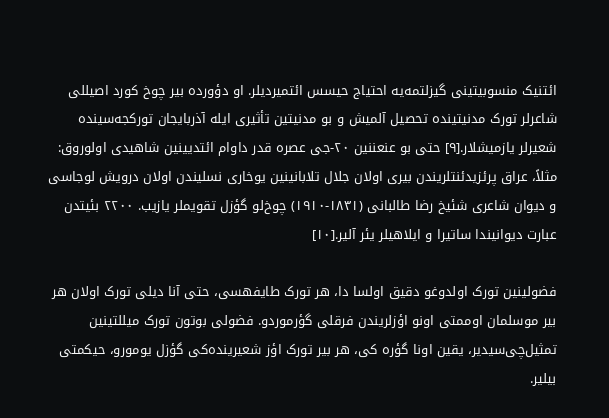ائتنیک منسوبیتینی گیزلتمه‌یه احتیاج حیسس ائتمیردیلر. او دؤورده بیر چوخ کورد اصیللی شاعرلر تورک مدنیتینده تحصیل آلمیش و بو مدنیتین تأثیری ایله آذربایجان تورکجه‌سینده شعیرلر یازمیشلار.[۹] حتی بو عنعننین ۲۰-جی عصره قدر داوام ائتدیینین شاهیدی اولوروق: مثلاً، عراق پرئزیدئنتلریندن بیری اولان جلال تلابانینین یوخاری نسلیندن اولان درویش لوجاسی و دیوان شاعری شئیخ رضا طالبانی (۱۸۳۱-۱۹۱۰) چوخ‌لو گؤزل تقویملر یازیب. ۲۲۰۰ بئیتدن عبارت دیوانیندا ساتیرا و ایلاهیلر یئر آلیر.[۱۰]

فضولینین تورک اولدوغو دقیق اولسا دا، هر تورک طایفهسی، حتی آنا دیلی تورک اولان هر بیر موسلمان اوممتی اونو اؤزلریندن فرقلی گؤرموردو. فضولی بوتون تورک میللتینین تمثیل‌چی‌سیدیر، یقین اونا گؤره کی، هر بیر تورک اؤز شعیرینده‌کی گؤزل یومورو، حیکمتی بیلیر.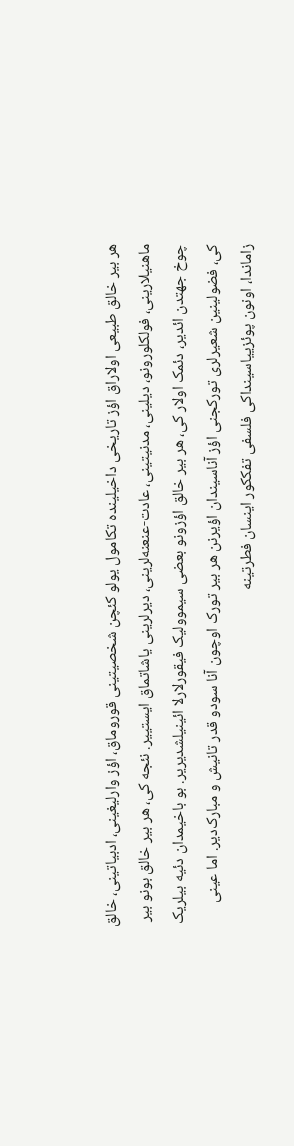هر بیر خالق طبیعی اولاراق اؤز تاریخی داخیلینده تکامول یولو کئچن شخصیتینی قوروماق، اؤز وارلیغینی، ادبیاتینی، خالق ماهنیلارینی، فولکلورونو، دیلینی، مدنیتینی، عادت-عنعنه‌لرینی، دیرلرینی یاشاتماق ایستییر. نئجه کی، هر بیر خالق بونو بیر چوخ جهتدن ائدیر، دئمک اولار کی، هر بیر خالق اؤزونو بعضی سیموولیک فیقورلارلا ائینیلشدیریر. بو باخیمدان دئیه بیلریک کی، فضولینین شعیرلری تورکجنی اؤز آناسیندان اؤیرنن هر بیر تورک اوچون آنا سودو قدر تانیش و مبارک‌دیر. اما عینی زاماندا، اونون پوئزییاسینداکی فلسفی تفککور اینسان فطرتینه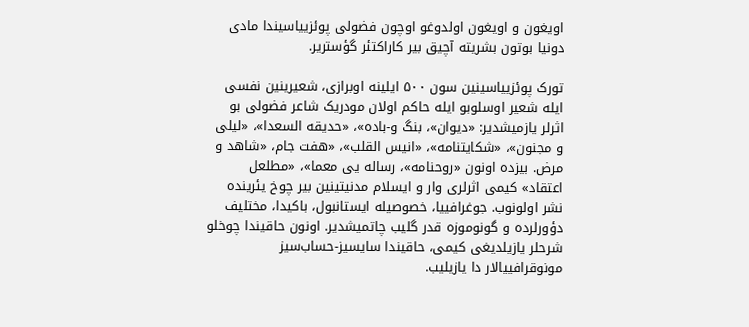اویغون و اویغون اولدوغو اوچون فضولی پوئزییاسیندا مادی دونیا بوتون بشریته آچیق بیر کاراکتئر گؤستریر.

تورک پوئزییاسینین سون ۵۰۰ ایلینه اوبرازی، شعیرینین نفسی ایله شعیر اوسلوبو ایله حاکم اولان مودریک شاعر فضولی بو اثرلر یازمیشدیر: «دیوان»، بنگ و-باده»، «حدیقه السعدا»، «لیلی و مجنون»، «شکایتنامه»، «انیس القلب»، «هفت جام، «شاهد و مرض. بیزده اونون «روحنامه»، رساله یی معما»، «مطلعل اعتقاد» کیمی اثرلری وار و ایسلام مدنیتینین بیر چوخ یئرینده نشر اولونوب. جوغرافییا، خصوصیله ایستانبول، باکیدا، مختلیف دؤورلرده و گونوموزه قدر گلیب چاتمیشدیر. اونون حاقیندا چوخلو شرحلر یازیلدیغی کیمی، حاقیندا سایسیز-حساب‌سیز مونوقرافییالار دا یازیلیب.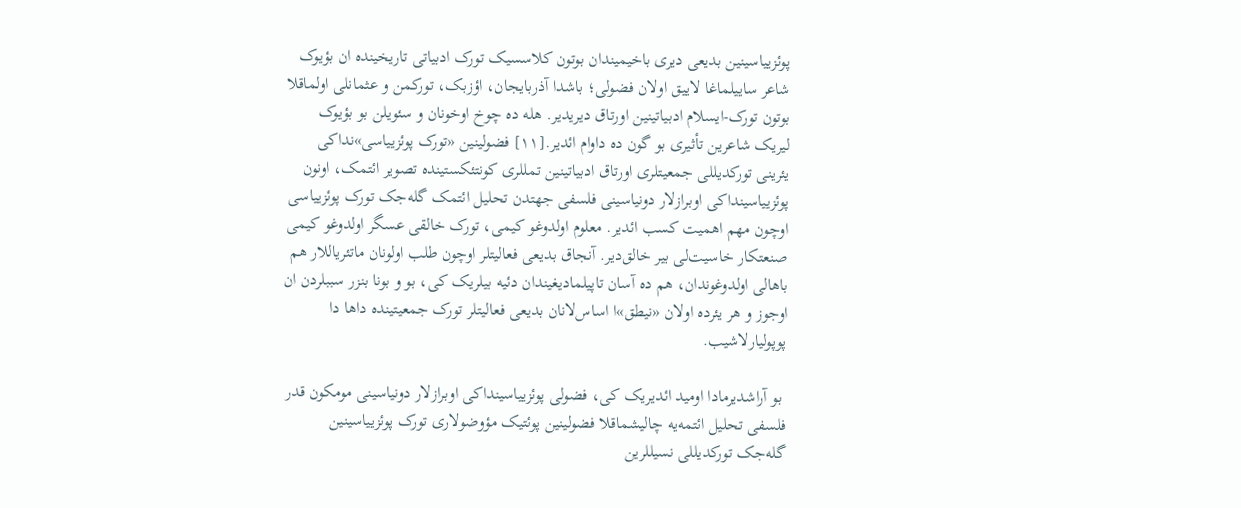پوئزییاسینین بدیعی دیری باخیمیندان بوتون کلاسسیک تورک ادبیاتی تاریخینده ان بؤیوک شاعر ساییلماغا لاییق اولان فضولی؛ باشدا آذربایجان، اؤزبک، تورکمن و عثمانلی اولماقلا بوتون تورک-ایسلام ادبیاتینین اورتاق دیریدیر. هله ده چوخ اوخونان و سئویلن بو بؤیوک لیریک شاعرین تأثیری بو گون ده داوام ائدیر.[۱۱] فضولینین «تورک پوئزییاسی»نداکی یئرینی تورکدیللی جمعیتلری اورتاق ادبیاتینین تمللری کونتئکستینده تصویر ائتمک، اونون پوئزییاسینداکی اوبرازلار دونیاسینی فلسفی جهتدن تحلیل ائتمک گله‌جک تورک پوئزییاسی اوچون مهم اهمیت کسب ائدیر. معلوم اولدوغو کیمی، تورک خالقی عسگر اولدوغو کیمی صنعتکار خاسیت‌لی بیر خالق‌دیر. آنجاق بدیعی فعالیتلر اوچون طلب اولونان ماتئریاللار هم باهالی اولدوغوندان، هم ده آسان تاپیلمادیغیندان دئیه بیلریک کی، بو و بونا بنزر سببلردن ان اوجوز و هر یئرده اولان «نیطق»ا اساس‌لانان بدیعی فعالیتلر تورک جمعیتینده داها دا پوپولیارلاشیب.

 بو آراشدیرمادا اومید ائدیریک کی، فضولی پوئزییاسینداکی اوبرازلار دونیاسینی مومکون قدر فلسفی تحلیل ائتمه‌یه چالیشماقلا فضولینین پوئتیک مؤوضولاری تورک پوئزییاسینین گله‌جک تورکدیللی نسیللرین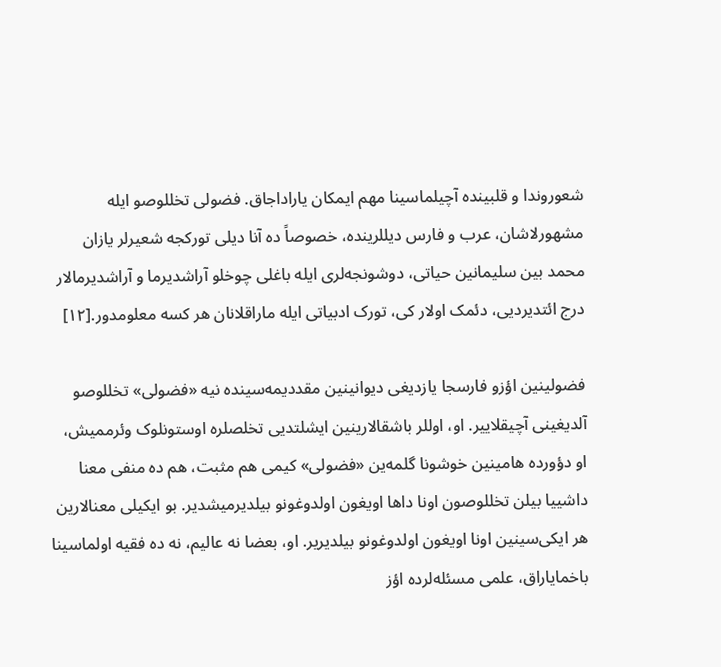شعوروندا و قلبینده آچیلماسینا مهم ایمکان یاراداجاق. فضولی تخللوصو ایله مشهورلاشان، عرب و فارس دیللرینده، خصوصاً ده آنا دیلی تورکجه شعیرلر یازان محمد بین سلیمانین حیاتی، دوشونجه‌لری ایله باغلی چوخلو آراشدیرما و آراشدیرمالار درج ائتدیردیی، دئمک اولار کی، تورک ادبیاتی ایله ماراقلانان هر کسه معلومدور.[۱۲]

فضولینین اؤزو فارسجا یازدیغی دیوانینین مقددیمه‌سینده نیه «فضولی» تخللوصو آلدیغینی آچیقلاییر. او، اوللر باشقالارینین ایشلتدیی تخلصلره اوستونلوک وئرممیش، او دؤورده هامینین خوشونا گلمه‌ین «فضولی» کیمی هم مثبت، هم ده منفی معنا داشییا بیلن تخللوصون اونا داها اویغون اولدوغونو بیلدیرمیشدیر. بو ایکیلی معنالارین هر ایکی‌سینین اونا اویغون اولدوغونو بیلدیریر. او، بعضا نه عالیم، نه ده فقیه اولماسینا باخمایاراق، علمی مسئله‌لرده اؤز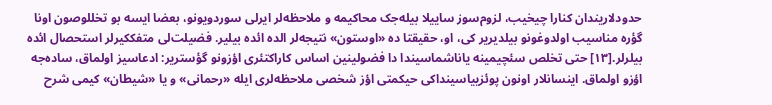حدودلاریندان کنارا چیخیب، لزوم‌سوز ساییلا بیله‌جک محاکیمه و ملاحظه‌لر ایر‌لی سوردویونو، بعضا ایسه بو تخللوصون اونا گؤره مناسیب اولدوغونو بیلدیریر کی، او، حقیقتا ده «اوستون» نتیجه‌لر الده ائده بیلیر. فضیلت‌لی متفککیرلر استحصال ائده بیلرلر.[۱۳] حتی تخلص سئچیمینه یاناشماسیندا دا فضولینین اساس کاراکتئری اؤزونو گؤستریر: ادعاسیز اولماق، ساده‌جه اؤزو اولماق. اینسانلار اونون پوئزییاسینداکی حیکمتی اؤز شخصی ملاحظه‌لری ایله «رحمانی» و یا «شیطان» کیمی شرح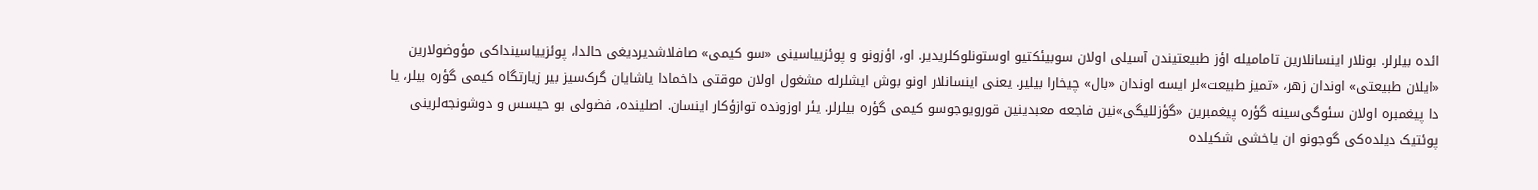ائده بیلرلر. بونلار اینسانلارین تامامیله اؤز طبیعتیندن آسیلی اولان سوبیئکتیو اوستونلوکلریدیر. او، اؤزونو و پوئزییاسینی «سو کیمی» صافلاشدیردیغی حالدا، پوئزییاسینداکی مؤوضولارین «ایلان طبیعتی» اوندان زهر، «تمیز طبیعت»لر ایسه اوندان «بال» چیخارا بیلیر. یعنی اینسانلار اونو بوش ایشلرله مشغول اولان موقتی داخمادا یاشایان گرک‌سیز بیر زیارتگاه کیمی گؤره بیلر، یا دا پیغمبره اولان سئوگی‌سینه گؤره پیغمبرین «گؤزللیگی»نین فاجعه معبدینین قورویوجوسو کیمی گؤره بیلرلر. یئر اوزونده توازؤکار اینسان. اصلینده، فضولی بو حیسس و دوشونجه‌لرینی پوئتیک دیلده‌کی گوجونو ان یاخشی شکیلده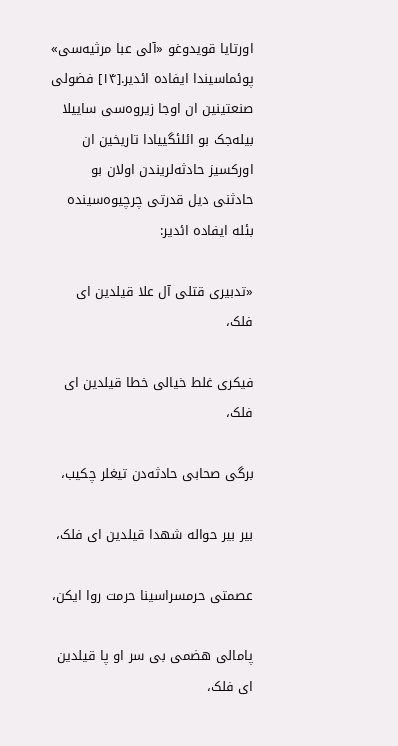اورتایا قویدوغو «آلی عبا مرثیه‌سی» پوئماسیندا ایفاده ائدیر.[۱۴] فضولی صنعتینین ان اوجا زیروه‌سی ساییلا بیله‌جک بو ائلئگییادا تاریخین ان اورکسیز حادثه‌لریندن اولان بو حادثنی دیل قدرتی چرچیوه‌سینده بئله ایفاده ائدیر:

«تدبیری قتلی آل علا قیلدین ای فلک،

فیکری غلط خیالی خطا قیلدین ای فلک،

برگی صحابی حادثه‌دن تیغلر چکیب،

بیر بیر حواله شهدا قیلدین ای فلک،

عصمتی حرمسراسینا حرمت روا ایکن،

پامالی هضمی بی سر او پا قیلدین ای فلک،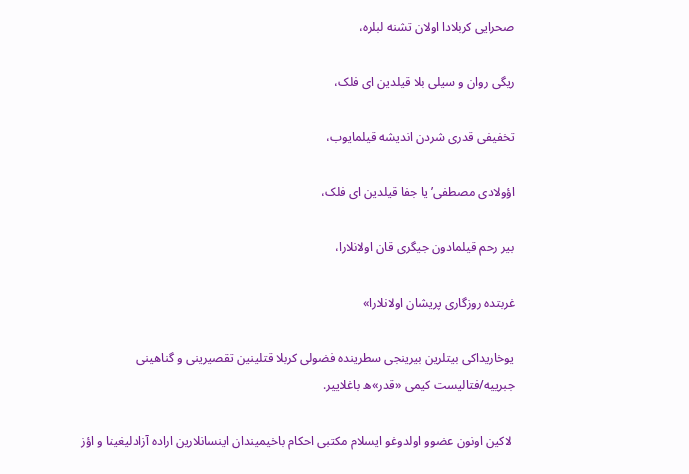صحرایی کربلادا اولان تشنه لبلره،

ریگی روان و سیلی بلا قیلدین ای فلک،

تخفیفی قدری شردن اندیشه قیلمایوب،

اؤولادی مصطفی’یا جفا قیلدین ای فلک،

بیر رحم قیلمادون جیگری قان اولانلارا،

غربتده روزگاری پریشان اولانلارا»

یوخاریداکی بیتلرین بیرینجی سطرینده فضولی کربلا قتلینین تقصیرینی و گناهینی جبرییه/فتالیست کیمی «قدر»ه باغلاییر.

 لاکین اونون عضوو اولدوغو ایسلام مکتبی احکام باخیمیندان اینسانلارین اراده آزادلیغینا و اؤز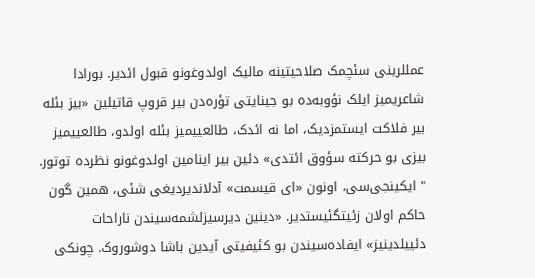عمللرینی سئچمک صلاحیتینه مالیک اولدوغونو قبول ائدیر. بورادا شاعریمیز ایلک نؤوبه‌ده بو جینایتی تؤره‌دن بیر قروپ قاتیلین «بیز بئله بیر فلاکت ایستمزدیک، اما نه ائدک، طالعییمیز بئله اولدو، طالعییمیز بیزی بو حرکته سؤوق ائتدی» دئین بیر اینامین اولدوغونو نظرده توتور. " ایکینجی‌سی، اونون «ای قیسمت» آدلاندیردیغی شئی، همین گون حاکم اولان زئیتگئیستدیر. «دینین دیرسیزلشمه‌سیندن ناراحات دئییلدینیز» ایفاده‌سیندن بو کئیفیتی آیدین باشا دوشوروک. چونکی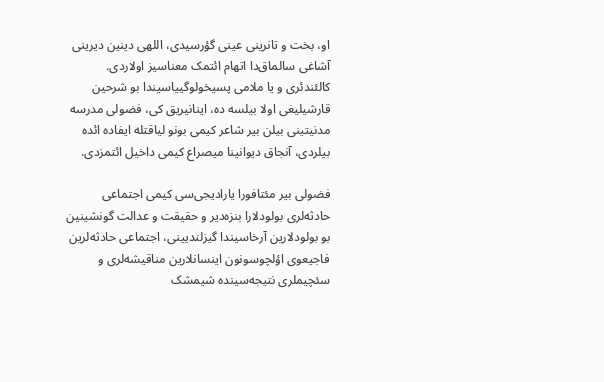او، بخت و تانرینی عینی گؤرسیدی، اللهی دینین دیرینی آشاغی سالماق‌دا اتهام ائتمک معناسیز اولاردی. کالئندئری و یا ملامی پسیخولوگییاسیندا بو شرحین قارشیلیغی اولا بیلسه ده، اینانیریق کی، فضولی مدر‌سه مدنیتینی بیلن بیر شاعر کیمی بونو لیاقتله ایفاده ائده بیلردی، آنجاق دیوانینا میصراع کیمی داخیل ائتمزدی.

فضولی بیر مئتافورا یارادیجی‌سی کیمی اجتماعی حادثه‌لری بولودلارا بنزه‌دیر و حقیقت و عدالت گونشینین بو بولودلارین آرخاسیندا گیزلندیینی، اجتماعی حادثه‌لرین فاجیعوی اؤلچوسونون اینسانلارین مناقیشه‌لری و سئچیملری نتیجه‌سینده شیمشک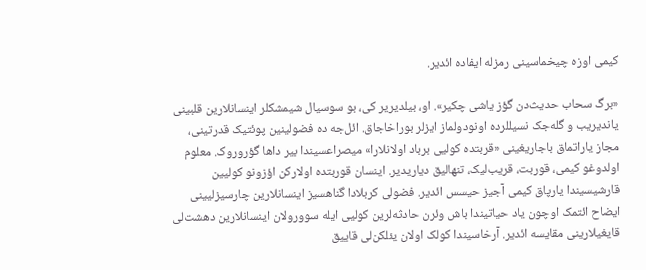کیمی اوزه چیخماسینی رمزله ایفاده ائدیر.

«برگ سحاب حدیث‌دن گؤز یاشی چکیر». او، بیلدیریر کی، بو سوسیال شیمشکلر اینسانلارین قلبینی یاندیریب و گله‌جک نسیللرده اونودولماز ایزلر بوراخاجاق. ائل‌جه ده فضولینین پوئتیک قدرتینی، مجاز یاراتماق باجاریغینی «قربتده کولیی برباد اولانلارا» میصراعسیندا بیر داها گؤروروک. معلوم اولدوغو کیمی، قوربت، قریب‌لیک، تنهالیق دیاریدیر. اینسان قوربتده اولارکن اؤزونو کولیین قارشیسیندا یارپاق کیمی آجیز حیسس ائدیر. فضولی کربلادا گناهسیز اینسانلارین چارسیزلیینی ایضاح ائتمک اوچون یاد حیاتیندا باش وئرن حادثه‌لرین کولیی ایله سوورولان اینسانلارین دهشت‌لی قایغیلارینی مقایسه ائدیر. آرخاسیندا کولک اولان یئلکن‌لی قاییق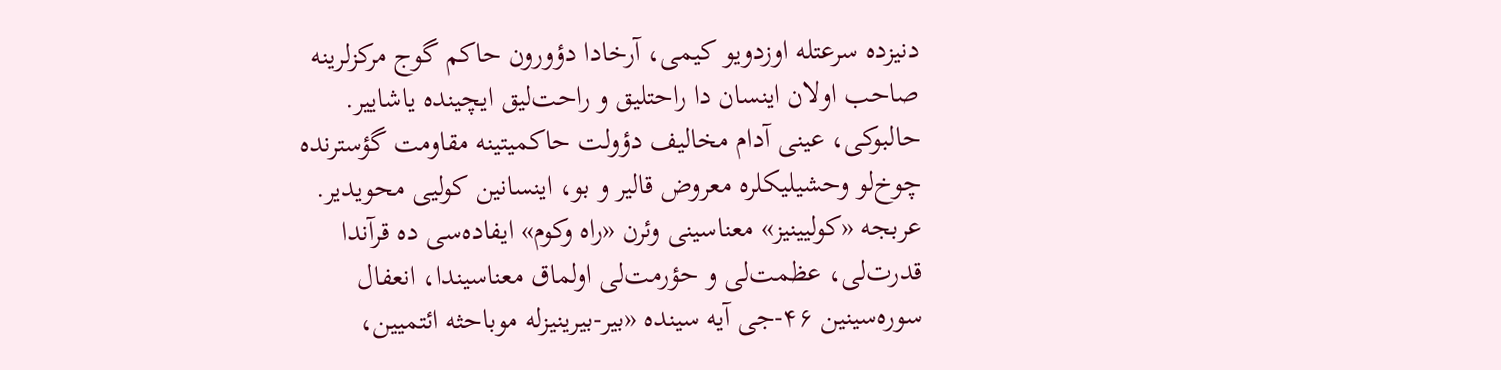دنیزده سرعتله اوزدویو کیمی، آرخادا دؤورون حاکم گوج مرکزلرینه صاحب اولان اینسان دا راحتلیق و راحت‌لیق ایچینده یاشاییر. حالبوکی، عینی آدام مخالیف دؤولت حاکمیتینه مقاومت گؤستر‌نده چوخ‌لو وحشیلیکلره معروض قالیر و بو، اینسانین کولیی محویدیر. عربجه «کولیینیز» معناسینی وئرن «راه وکوم» ایفاده‌سی ده قرآندا قدرت‌لی، عظمت‌لی و حؤرمت‌لی اولماق معناسیندا، انعفال سوره‌سینین ۴۶-جی آیه ‌سینده «بیر-بیرینیزله موباحثه ائتمیین،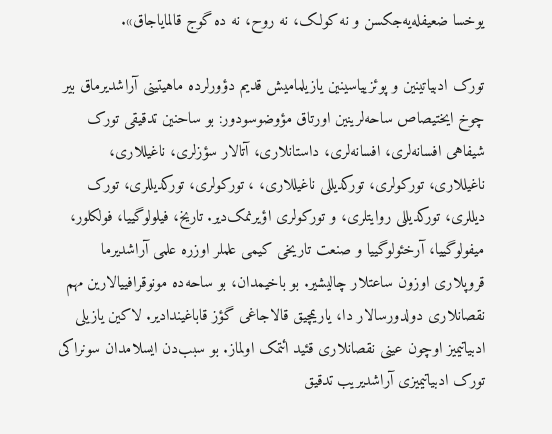یوخسا ضعیفله‌یه‌جکسن و نه کولک، نه روح، نه ده گوج قالمایاجاق».

تورک ادبیاتینین و پوئزییاسینین یازیلمامیش قدیم دؤورلرده ماهیتینی آراشدیرماق بیر چوخ ایختیصاص ساحه‌لرینین اورتاق مؤوضوسودور: بو ساحنین تدقیقی تورک شیفاهی افسانه‌لری، افسانه‌لری، داستانلاری، آتالار سؤزلری، ناغیللاری، ناغیللاری، تورکولری، تورکدیللی ناغیللاری، ، تورکولری، تورکدیللری، تورک دیللری، تورکدیللی روایتلری، و تورکولری اؤیرنمک‌دیر. تاریخ، فیلولوگییا، فولکلور، میفولوگییا، آرخئولوگییا و صنعت تاریخی کیمی علملر اوزره علمی آراشدیرما قروپلاری اوزون ساعتلار چالیشیر. بو باخیمدان، بو ساحه‌ده مونوقرافییالارین مهم نقصانلاری دولدورسالار دا، یاریمچیق قالاجاغی گؤز قاباغیندادیر. لاکین یازیلی ادبیاتیمیز اوچون عینی نقصانلاری قئید ائتمک اولماز. بو سبب‌دن ایسلامدان سونراکی تورک ادبیاتیمیزی آراشدیریب تدقیق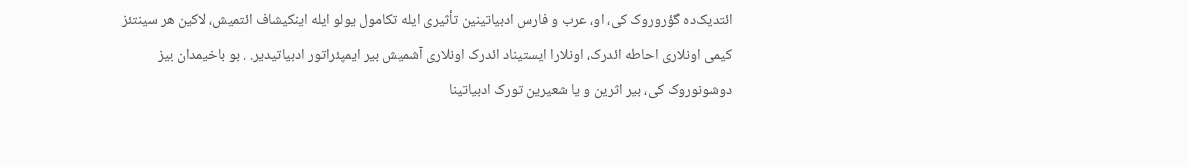ائتدیک‌ده گؤروروک کی، او، عرب و فارس ادبیاتینین تأثیری ایله تکامول یولو ایله اینکیشاف ائتمیش، لاکین هر سینتئز کیمی اونلاری احاطه ائد‌رک، اونلارا ایستیناد ائد‌رک اونلاری آشمیش بیر ایمپئراتور ادبیاتیدیر. . بو باخیمدان بیز دوشونوروک کی، بیر اثرین و یا شعیرین تورک ادبیاتینا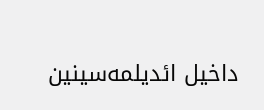داخیل ائدیلمه‌سینین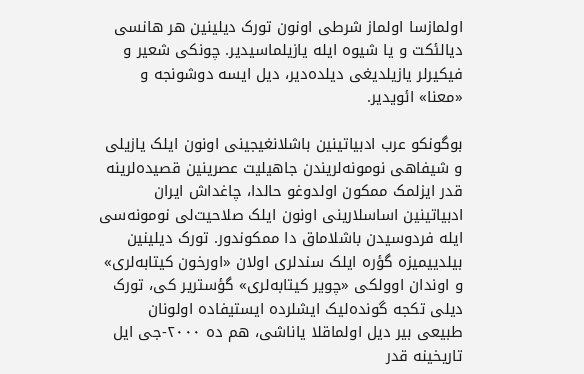اولمازسا اولماز شرطی اونون تورک دیلینین هر هانسی دیالئکت و یا شیوه ایله یازیلماسیدیر. چونکی شعیر و فیکیرلر یازیلدیغی دیلده‌دیر، دیل ایسه دوشونجه و «معنا» ائویدیر.

بوگونکو عرب ادبیاتینین باشلانغیجینی اونون ایلک یازیلی و شیفاهی نومونه‌لریندن جاهیلیت عصرینین قصیده‌لرینه قدر ایزلمک ممکون اولدوغو حالدا، چاغداش ایران ادبیاتینین اساسلارینی اونون ایلک صلاحیت‌لی نومونه‌سی ایله فردوسیدن باشلاماق دا ممکوندور. تورک دیلینین بیلدییمیزه گؤره ایلک سندلری اولان «اورخون کیتابه‌لری» و اوندان اوولکی «چویر کیتابه‌لری» گؤستریر کی، تورک دیلی تکجه گونده‌لیک ایشلرده ایستیفاده اولونان طبیعی بیر دیل اولماقلا یاناشی، هم ده ۲۰۰۰-جی ایل تاریخینه قدر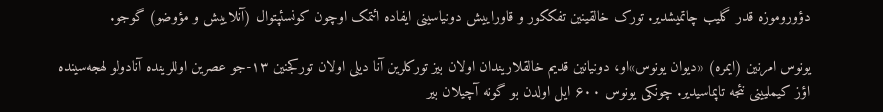دؤوروموزه قدر گلیب چاتمیشدیر. تورک خالقینین تفککور و قاوراییش دونیاسینی ایفاده ائتمک اوچون کونسئپتوال (آنلاییش و مؤوضو) گوجو.

یونوس امرنین (ایمره) «دیوان یونوس»او، دونیانین قدیم خالقلاریندان اولان بیز تورکلرین آنا دیلی اولان تورکجنین ۱۳-جو عصرین اوللرینده آنادولو لهجه‌سینده اؤز کیملیینی نئجه تاپماسیدیر. چونکی یونوس ۶۰۰ ایل اولدن بو گونه آچیلان بیر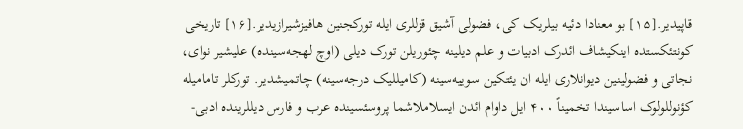قاپیدیر.[۱۵] بو معنادا دئیه بیلریک کی، فضولی آشیق قزللری ایله تورکجنین هافیزشیرازیدیر.[۱۶] تاریخی کونتئکستده اینکیشاف ائد‌رک ادبیات و علم دیلینه چئوریلن تورک دیلی (اوچ لهجه‌سینده) علیشیر نوای، نجاتی و فضولینین دیوانلاری ایله ان یئتکین سوییه‌سینه (کامیللیک درجه‌سینه) چاتمیشدیر. تورکلر تامامیله کؤنوللولوک اساسیندا تخمیناً ۴۰۰ ایل داوام ائد‌ن ایسلاملاشما پروسئسینده عرب و فارس دیللرینده ادبی-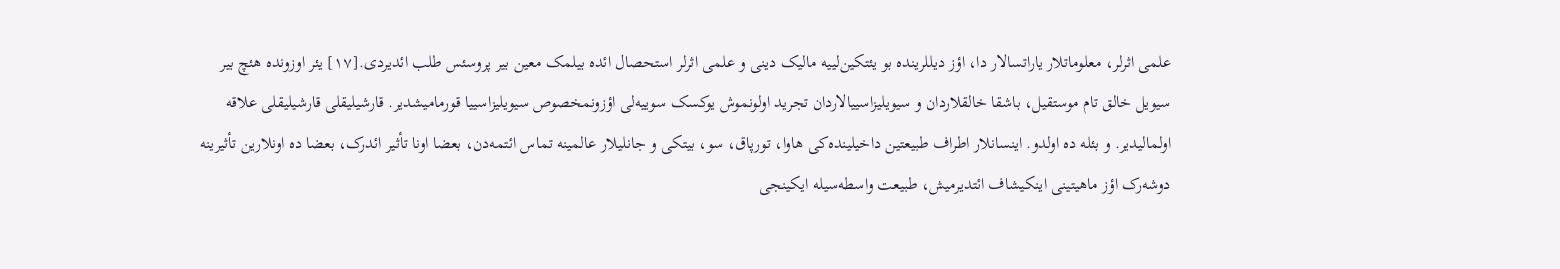علمی اثرلر، معلوماتلار یاراتسالار دا، اؤز دیللرینده بو یئتکین‌لییه مالیک دینی و علمی اثرلر استحصال ائده بیلمک معین بیر پروسئس طلب ائدیردی.[۱۷] یئر اوزونده هئچ بیر سیویل خالق تام موستقیل، باشقا خالقلاردان و سیویلیزاسییالاردان تجرید اولونموش یوکسک سوییه‌لی اؤزونمخصوص سیویلیزاسییا قورمامیشدیر. قارشیلیقلی قارشیلیقلی علاقه اولمالیدیر. و بئله ده اولدو. اینسانلار اطراف طبیعتین داخیلینده‌کی هاوا، تورپاق، سو، بیتکی و جانلیلار عالمینه تماس ائتمه‌دن، بعضا اونا تأثیر ائد‌رک، بعضا ده اونلارین تأثیرینه دوشه‌رک اؤز ماهیتینی اینکیشاف ائتدیرمیش، طبیعت واسطه‌سیله ایکینجی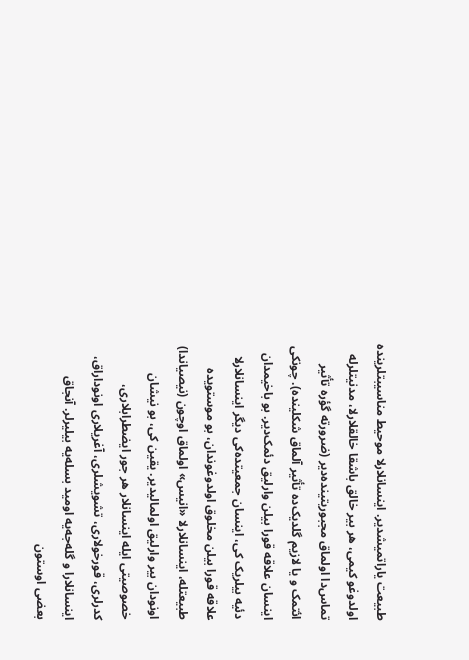طبیعت یاراتمیشدیر. اینسانلارلا موحیط مناسیبتلرینده اولدوغو کیمی، هر بیر خالق باشقا خالقلارلا، مدنیتلرله تماس‌دا اولماق مجبوریتینده‌دیر (ضرورته گؤره تأثیر ائتمک و یا لازیم گلدیک‌ده تأثیر آلماق شکلینده). چونکی اینسان علاقه قورا بیلن وارلیق دئمک‌دیر. بو باخیمدان دئیه بیلریک کی، اینسان جمعیتده‌کی دیگر اینسانلارلا علاقه قورا بیلن مخلوق اولدوغوندان، بو موستویده طبیعتله، اینسانلارلا «انیس» اولماق اوچون (نیصیاندا) اونودان بیر وارلیق اولمالیدیر. یقین کی، بو نیشان خصوصیتی ایله اینسانلار هر جور ایضطرابلاری، کدرلری، قورخولاری، تشویشلری، آغریلاری اونوداراق، اینسانلارا و گله‌جه‌یه اومید بسله‌یه بیلیرلر. آنجاق بعضی اوستون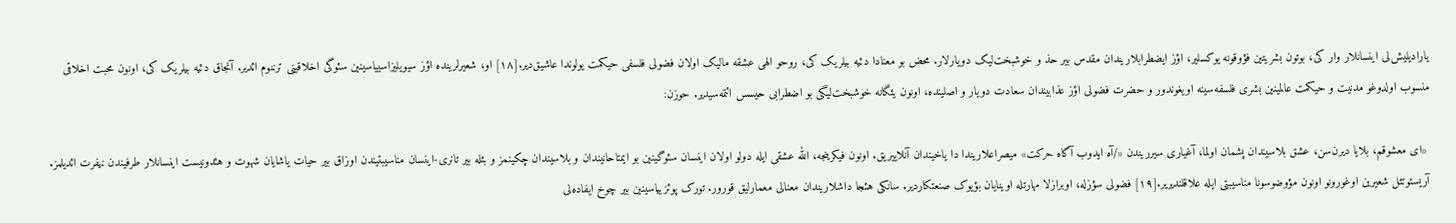یارادیلیش‌لی اینسانلار وار کی، بوتون بشریتین فؤوقونه یوکسلیر، اؤز ایضطرابلاریندان مقدس بیر حذ و خوشبخت‌لیک دویارلار. محض بو معنادا دئیه بیلریک کی، روحو الهی عشقه مالیک اولان فضولی فلسفی حیکمت یولوندا عاشیق‌دیر.[۱۸] او، شعیرلرینده اؤز سیویلیزاسییاسینین سئوگی اخلاقینی ترننوم ائدیر. آنجاق دئیه بیلریک کی، اونون محبت اخلاقی منسوب اولدوغو مدنیت و حیکمت عالمینین بشری فلسفه‌سینه اویغوندور و حضرت فضولی اؤز عذابیندان سعادت دویار و اصلینده، اونون یئگانه خوشبخت‌لیگی بو اضطرابی حیسس ائتمه‌سیدیر. حوزن:

 «ای معشوقم، بلایا دیرن‌سن، عشق بلاسیندان پشمان اولما، آغیاری سیرریندن «/آه ایدوب آگاه حرکت» میصراعلاریندا دا یاخیندان آنلاییریق. اونون فیکرینجه، الله عشقی ایله دولو اولان اینسان سئوگینین بو ایمتاحانیندان و بلاسیندان چکینمز و بئله بیر تانری-اینسان مناسیبتیندن اوزاق بیر حیات یاشایان شهوت و هئدونیست اینسانلار طرفیندن نیفرت ائدیلمز. آریستوتئل شعیرین اوغورونو اونون مؤوضوسونا مناسیبتی ایله علاقلندیریر.[۱۹] فضولی سؤزله، اوبرازلا مهارتله اوینایان بؤیوک صنعتکاردیر. سانکی هئجا داشلاریندان معنالی معمارلیق قورور. تورک پوئزییاسینین بیر چوخ ایفاده‌لی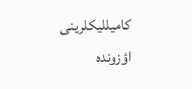کامیللیکلرینی اؤزونده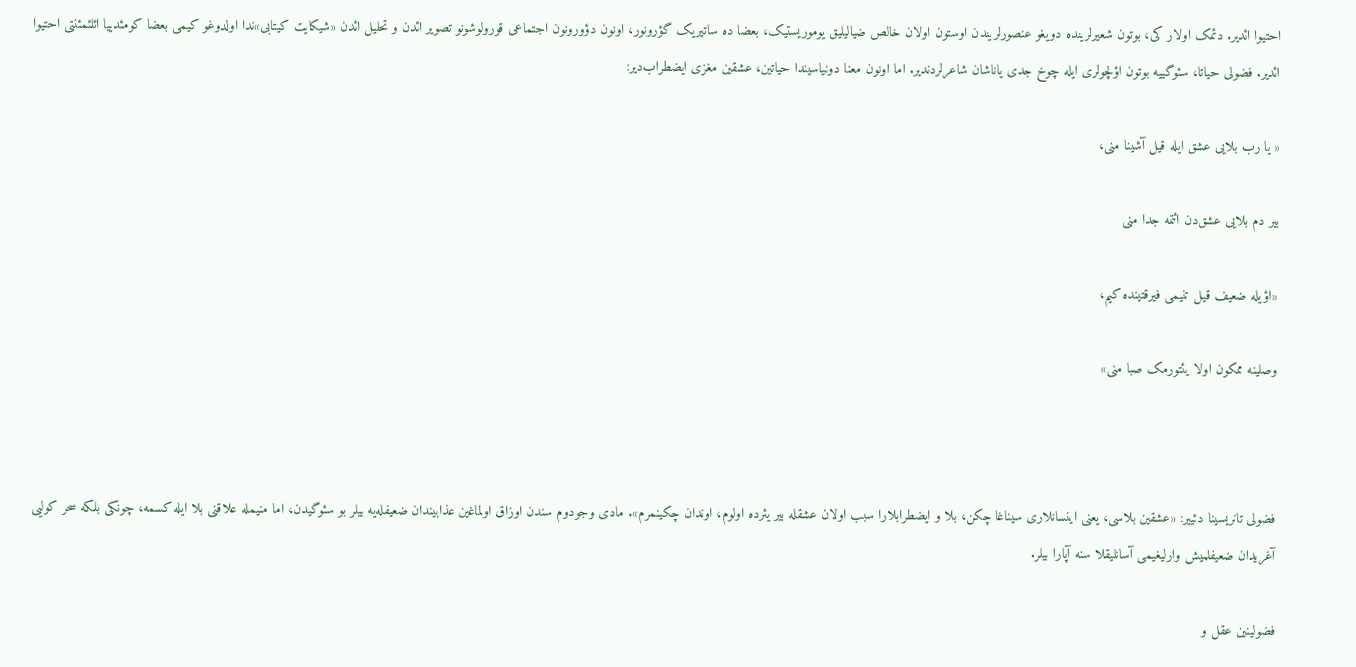احتیوا ائدیر. دئمک اولار کی، بوتون شعیرلرینده دویغو عنصورلریندن اوستون اولان خالص ضیالیلیق یوموریستیک، بعضا ده ساتیریک گؤرونور، اونون دؤورونون اجتماعی قورولوشونو تصویر ائد‌ن و تحلیل ائد‌ن «شیکایت کیتابی»ندا اولدوغو کیمی بعضا کومئدییا ائلئمئنتی احتیوا ائدیر. فضولی حیاتا، سئوگییه بوتون اؤلچولری ایله چوخ جدی یاناشان شاعرلردندیر. اما اونون معنا دونیاسیندا حیاتین، عشقین مغزی ایضطراب‌دیر:

« یا رب بلایی عشق ایله قیل آشینا منی،

بیر دم بلایی عشق‌دن ائتمه جدا منی

«اؤیله ضعیف قیل تنیمی فیرقتینده کیم،

وصلینه ممکون اولا یئتورمک صبا منی»



فضولی تانریسینا دئییر: «عشقین بلاسی، یعنی اینسانلاری سیناغا چکن، بلا و ایضطرابلارا سبب اولان عشقله بیر یئرده اولوم، اوندان چکینمرم». مادی وجودوم سندن اوزاق اولماغین عذابیندان ضعیفله‌یه بیلر بو سئوگیدن، اما منیمله علاقنی بلا ایله کسمه، چونکی بلکه سحر کولیی آغریدان ضعیفلمیش وارلیغیمی آسانلیقلا سنه آپارا بیلر.

فضولینین عقل و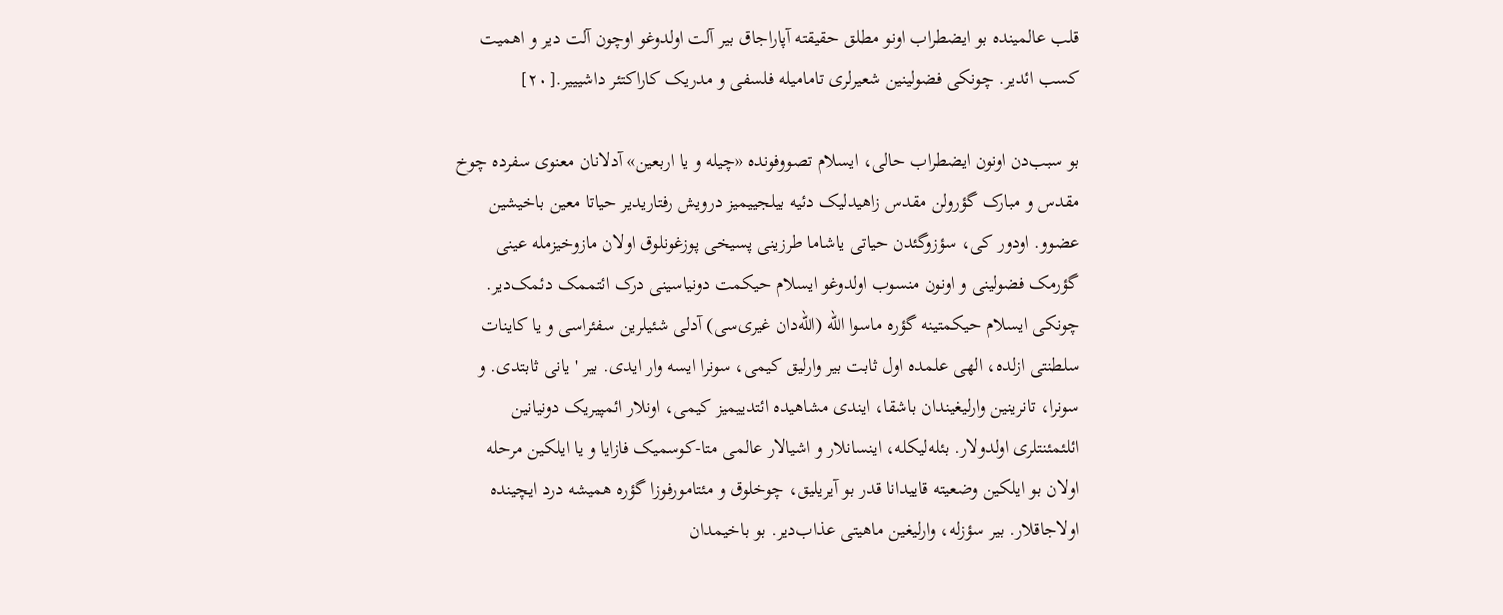قلب عالمینده بو ایضطراب اونو مطلق حقیقته آپاراجاق بیر آلت اولدوغو اوچون آلت دیر و اهمیت کسب ائدیر. چونکی فضولینین شعیرلری تامامیله فلسفی و مدریک کاراکتئر داشیییر.[۲۰]

بو سبب‌دن اونون ایضطراب حالی، ایسلام تصووفونده «چیله و یا اربعین» آدلانان معنوی سفرده چوخ مقدس و مبارک گؤرولن مقدس زاهیدلیک دئیه بیلجییمیز درویش رفتاریدیر حیاتا معین باخیشین عضوو. اودور کی، سؤزوگئدن حیاتی یاشاما طرزینی پسیخی پوزغونلوق اولان مازوخیزمله عینی گؤرمک فضولینی و اونون منسوب اولدوغو ایسلام حیکمت دونیاسینی درک ائتممک دئمک‌دیر. چونکی ایسلام حیکمتینه گؤره ماسوا الله (الله‌دان غیری‌سی) آدلی شئیلرین سفئراسی و یا کاینات سلطنتی ازلده، الهی علمده اول ثابت بیر وارلیق کیمی، سونرا ایسه وار ایدی. بیر 'یانی ثابتدی. و سونرا، تانرینین وارلیغیندان باشقا، ایندی مشاهیده ائتدییمیز کیمی، اونلار ائمپیریک دونیانین ائلئمئنتلری اولدولار. بئله‌لیکله، اینسانلار و اشیالار عالمی متا-کوسمیک فازایا و یا ایلکین مرحله اولان بو ایلکین وضعیته قاییدانا قدر بو آیریلیق، چوخلوق و مئتامورفوزا گؤره همیشه درد ایچینده اولاجاقلار. بیر سؤزله، وارلیغین ماهیتی عذاب‌دیر. بو باخیمدان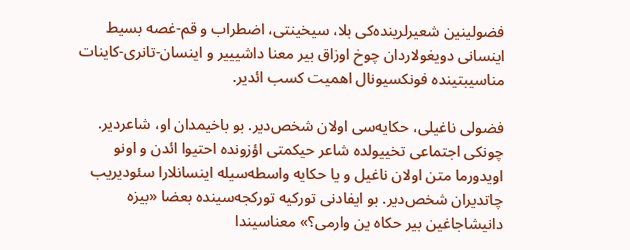فضولینین شعیرلرینده‌کی بلا، سیخینتی، اضطراب و قم-غصه بسیط اینسانی دویغولاردان چوخ اوزاق بیر معنا داشیییر و اینسان-تانری-کاینات مناسیبتینده فونکسیونال اهمیت کسب ائدیر.

فضولی ناغیلی، حکایه‌سی اولان شخص‌دیر. بو باخیمدان او، شاعردیر. چونکی اجتماعی تخییولده شاعر حیکمتی اؤزونده احتیوا ائد‌ن و اونو اویدورما متن اولان ناغیل و یا حکایه واسطه‌سیله اینسانلارا سئودیریب چاتدیران شخص‌دیر. بو ایفادنی تورکیه تورکجه‌سینده بعضا «بیزه دانیشاجاغین بیر حکاه ین وارمی؟» معناسیندا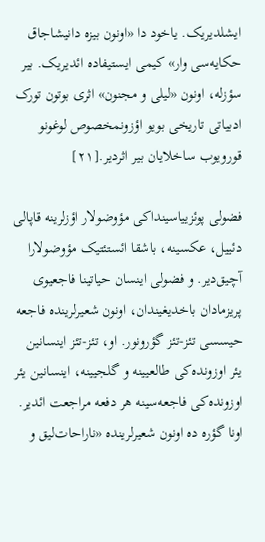ایشلدیریک. یاخود دا «اونون بیزه دانیشاجاق حکایه‌سی وار» کیمی ایستیفاده ائدیریک. بیر سؤزله، اونون «لیلی و مجنون» اثری بوتون تورک ادبیاتی تاریخی بویو اؤزونمخصوص ‌لوغونو قورویوب ساخلایان بیر اثردیر.[۲۱]

فضولی پوئزییاسینداکی مؤوضولار اؤزلرینه قاپالی دئییل، عکسینه، باشقا ائستئتیک مؤوضولارا آچیق‌دیر. و فضولی اینسان حیاتینا فاجعیوی پریزمادان باخدیغیندان، اونون شعیرلرینده فاجعه حیسسی تئز-تئز گؤرونور. او، تئز-تئز اینسانین یئر اوزونده‌کی طالعیینه و گلجیینه، اینسانین یئر اوزونده‌کی فاجعه‌سینه هر دفعه مراجعت ائدیر. اونا گؤره ده اونون شعیرلرینده «ناراحات‌لیق و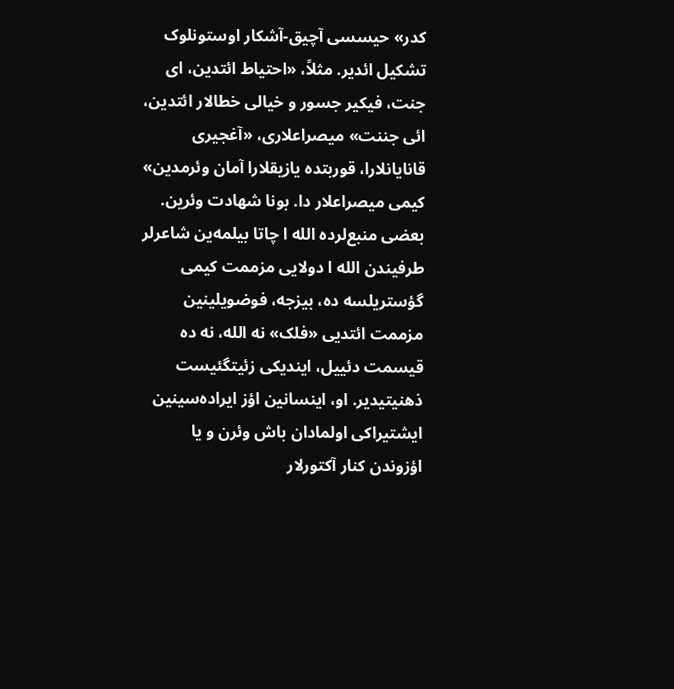کدر» حیسسی آچیق-آشکار اوستونلوک تشکیل ائدیر. مثلاً، «احتیاط ائتدین، ای جنت، فیکیر جسور و خیالی خطالار ائتدین، ائی جننت» میصراعلاری، «آغجیری قانایانلارا، قوربتده یازیقلارا آمان وئرمدین» کیمی میصراعلار دا. بونا شهادت وئرین. بعضی منبع‌لرده الله ا چاتا بیلمه‌ین شاعرلر طرفیندن الله ا دولایی مزممت کیمی گؤستریلسه ده، بیزجه، فوضویلینین مزممت ائتدیی «فلک» نه الله، نه ده قیسمت دئییل، ایندیکی زئیتگئیست ذهنیتیدیر. او، اینسانین اؤز ایراده‌سینین ایشتیراکی اولمادان باش وئرن و یا اؤزوندن کنار آکتورلار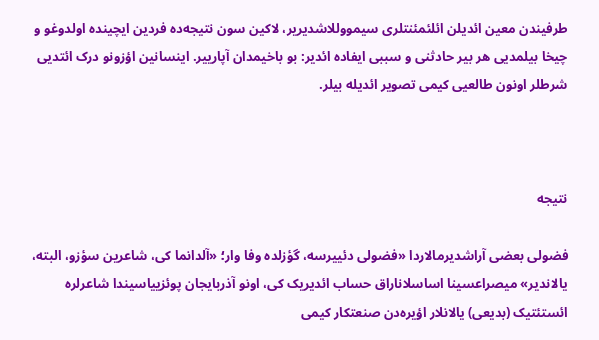طرفیندن معین ائدیلن ائلئمئنتلری سیمووللاشدیریر، لاکین سون نتیجه‌ده فردین ایچینده اولدوغو و چیخا بیلمدیی هر بیر حادثنی و سببی ایفاده ائدیر: بو باخیمدان آپارییر. اینسانین اؤزونو درک ائتدیی شرطلر اونون طالعیی کیمی تصویر ائدیله بیلر.



نتیجه

فضولی بعضی آراشدیرمالاردا «فضولی دئییرسه، گؤزلده وفا وار؛ «آلدانما کی، شاعرین سؤزو، البته، یالاندیر» میصراعسینا اساسلاناراق حساب ائدیریک کی، اونو آذربایجان پوئزییاسیندا شاعرلره ائستئتیک (بدیعی) یالانلار اؤیره‌دن صنعتکار کیمی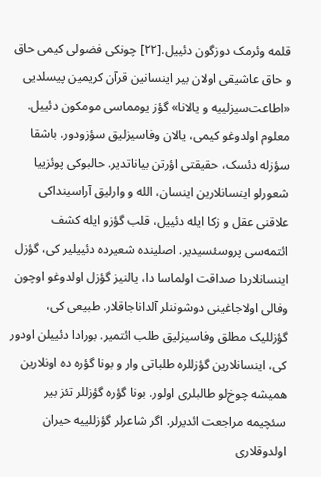قلمه وئرمک دوزگون دئییل.[۲۲] چونکی فضولی کیمی حاق و حاق عاشیقی اولان بیر اینسانین قرآن کریمین پیسلدیی «اطاعت‌سیزلییه و یالانا» گؤز یومماسی مومکون دئییل. معلوم اولدوغو کیمی، یالان وفاسیزلیق سؤزودور. باشقا سؤزله دئسک، حقیقتی اؤرتن بیاناتدیر. حالبوکی پوئزییا شعورلو اینسانلارین اینسان، الله و وارلیق آراسینداکی علاقنی عقل و زکا ایله دئییل، قلب گؤزو ایله کشف ائتمه‌سی پروسئسیدیر. اصلینده شعیرده دئییلیر کی، گؤزل اینسانلاردا صداقت اولماسا دا، یالنیز گؤزل اولدوغو اوچون وفالی اولاجاغینی دوشوننلر آلداناجاقلار. طبیعی کی، گؤزللیک مطلق وفاسیزلیق طلب ائتمیر. بورادا دئییلن اودور کی، اینسانلارین گؤزللره طلباتی وار و بونا گؤره ده اونلارین همیشه چوخ‌لو طالبلری اولور. بونا گؤره گؤزللر تئز بیر سئچیمه مراجعت ائدیرلر. اگر شاعرلر گؤزللییه حیران اولدوقلاری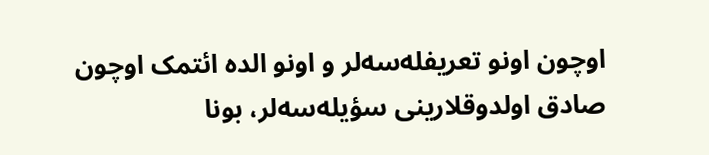اوچون اونو تعریفله‌سه‌لر و اونو الده ائتمک اوچون صادق اولدوقلارینی سؤیله‌سه‌لر، بونا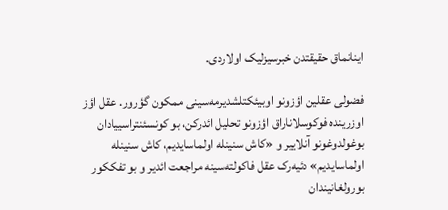اینانماق حقیقتدن خبرسیزلیک اولاردی.

فضولی عقلین اؤزونو اوبیئکتلشدیرمه‌سینی ممکون گؤرور. عقل اؤز اوزرینده فوکوسلاناراق اؤزونو تحلیل ائدرکن، بو کونسئنتراسییادان بوغولدوغونو آنلاییر و «کاش سنینله اولماسایدیم، کاش سنینله اولماسایدیم» دئیه‌رک عقل فاکولته‌سینه مراجعت ائدیر و بو تفککور بورولغانیندان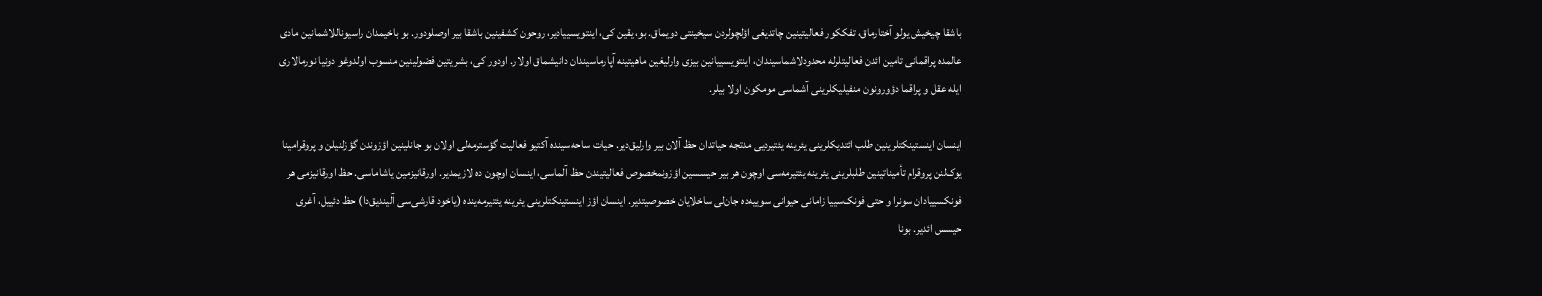باشقا چیخیش یولو آختارماق، تفککور فعالیتینین چاتدیغی اؤلچولردن سیخینتی دویماق. بو، یقین کی، اینتویسییادیر، روحون کشفینین باشقا بیر اوصلودور. بو باخیمدان راسیوناللاشمانین مادی عالمده پراقمانی تامین ائد‌ن فعالیتلرله محدودلاشماسیندان، اینتویسییانین بیزی وارلیغین ماهیتینه آپارماسیندان دانیشماق اولار. اودور کی، بشریتین فضولینین منسوب اولدوغو دونیا نورمالاری ایله عقل و پراقما دؤورونون منفیلیکلرینی آشماسی مومکون اولا بیلر.

اینسان اینستینکتلرینین طلب ائتدیکلرینی یئرینه یئتیردیی مدتجه حیاتدان حظ آلان بیر وارلیق‌دیر. حیات ساحه‌سینده آکتیو فعالیت گؤسترمه‌لی اولان بو جانلینین اؤزوندن گؤزلنیلن و پروقرامینا یوک‌لنن پروقرام تأمیناتینین طلبلرینی یئرینه یئتیرمه‌سی اوچون هر بیر حیسسین اؤزونمخصوص فعالیتیندن حظ آلماسی، اینسان اوچون ده لازیمدیر. اورقانیزمین یاشاماسی. حظ اورقانیزمی هر فونکسییادان سونرا و حتی فونک‌سییا زامانی حیوانی سوییه‌ده جان‌لی ساخلایان خصوصیتدیر. اینسان اؤز اینستینکتلرینی یئرینه یئتیرمه‌ینده (یاخود قارشی‌سی آلیندیق‌دا) حظ دئییل، آغری حیسس ائدیر. بونا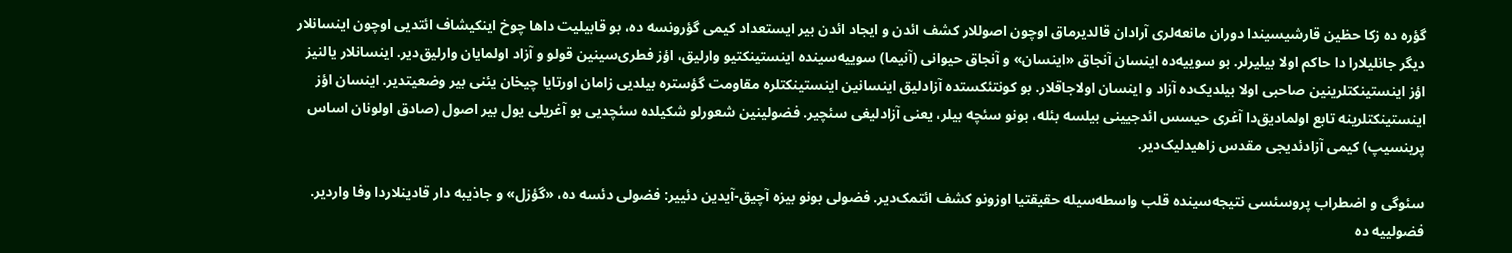گؤره ده زکا حظین قارشیسیندا دوران مانعه‌لری آرادان قالدیرماق اوچون اصوللار کشف ائد‌ن و ایجاد ائد‌ن بیر ایستعداد کیمی گؤرونسه ده، بو قابیلیت داها چوخ اینکیشاف ائتدیی اوچون اینسانلار دیگر جانلیلارا دا حاکم اولا بیلیرلر. بو سوییه‌ده اینسان آنجاق «اینسان» و آنجاق حیوانی (آنیما) سوییه‌سینده اینستینکتیو وارلیق، اؤز فطری‌سینین قولو و آزاد اولمایان وارلیق‌دیر. اینسانلار یالنیز اؤز اینستینکتلرینین صاحبی اولا بیلدیک‌ده آزاد و اینسان اولاجاقلار. بو کونتئکستده آزادلیق اینسانین اینستینکتلره مقاومت گؤستره بیلدیی زامان اورتایا چیخان یئنی بیر وضعیتدیر. اینسان اؤز اینستینکتلرینه تابع اولمادیق‌دا آغری حیسس ائدجیینی بیلسه بئله، بونو سئچه بیلر، یعنی آزادلیغی سئچیر. فضولینین شعورلو شکیلده سئچدیی بو آغریلی یول بیر اصول (صادق اولونان اساس پرینسیپ) کیمی آزادئدیجی مقدس زاهیدلیک‌دیر.

سئوگی و اضطراب پروسئسی نتیجه‌سینده قلب واسطه‌سیله حقیقتیا اوزونو کشف ائتمک‌دیر. فضولی بونو بیزه آچیق-آیدین دئییر: فضولی دئسه ده، «گؤزل» و جاذیبه دار قادینلاردا وفا واردیر. فضولییه ده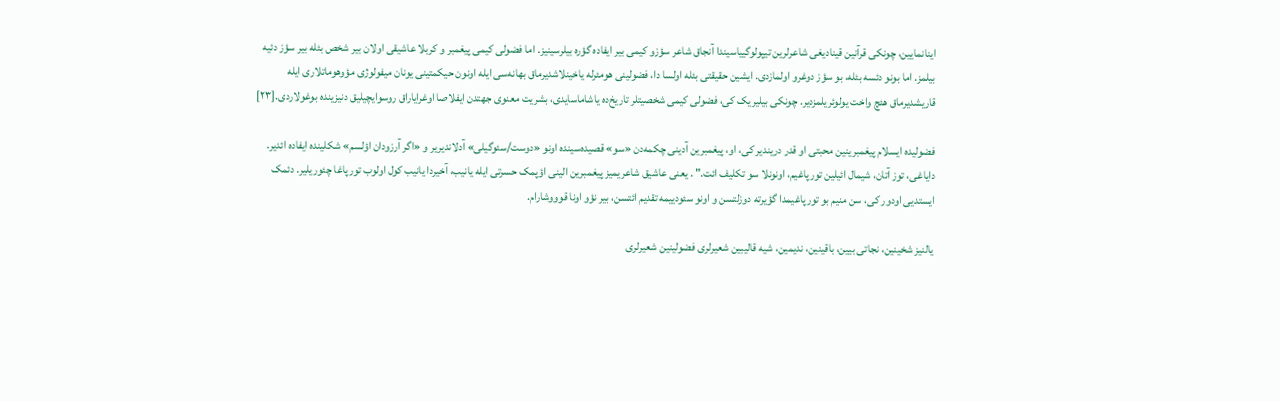اینانمایین، چونکی قرآنین قینادیغی شاعرلرین تیپولوگییاسیندا آنجاق شاعر سؤزو کیمی بیر ایفاده گؤره بیلرسینیز. اما فضولی کیمی پیغمبر و کربلا عاشیقی اولان بیر شخص بئله بیر سؤز دئیه بیلمز. اما بونو دئسه بئله، بو سؤز دوغرو اولمازدی. ایشین حقیقتی بئله اولسا دا، فضولینی هومئرله یاخینلاشدیرماق بهانه‌سی ایله اونون حیکمتینی یونان میفولوژی مؤوهوماتلاری ایله قاریشدیرماق هئچ واخت یولوئریلمزدیر. چونکی بیلیریک کی، فضولی کیمی شخصیتلر تاریخ‌ده یاشاماسایدی، بشریت معنوی جهتدن ایفلاصا اوغرایاراق روسوایچیلیق دنیزینده بوغولاردی.[۲۳]

فضولیده ایسلام پیغمبرینین محبتی او قدر دریندیر کی، او، پیغمبرین آدینی چکمه‌دن «سو» قصیده‌سینده اونو «دوست/سئوگیلی» آدلاندیریر و «اگر آرزودان اؤلسم» شکلینده ایفاده ائدیر. دایاغی، توز آتان، شیمال ائیلین تورپاغیم، اونونلا سو تکلیف ائت." . یعنی عاشیق شاعریمیز پیغمبرین الینی اؤپمک حسرتی ایله یانیب، آخیردا یانیب کول اولوب تورپاغا چئوریلیر. دئمک ایستدیی اودور کی، سن منیم بو تورپاغیمدا گؤیرته دوزلتسن و اونو سئودییمه تقدیم ائتسن، بیر نؤو اونا قوووشارام.

یالنیز شخینین، نجاتی بیین، باقینین، ندیمین، شیه قالیبین شعیرلری فضولینین شعیرلری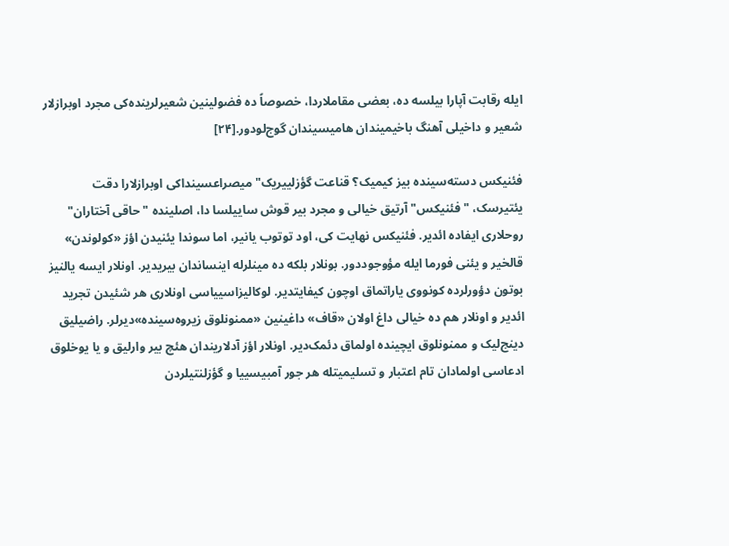ایله رقابت آپارا بیلسه ده، بعضی مقاملاردا، خصوصاً ده فضولینین شعیرلرینده‌کی مجرد اوبرازلار شعیر و داخیلی آهنگ باخیمیندان هامیسیندان گوج‌لودور.[۲۴]

فئنیکس دسته‌سینده بیز کیمیک؟ قناعت گؤزلییریک" میصراعسینداکی اوبرازلارا دقت یئتیرسک، "فئنیکس" آرتیق خیالی و مجرد بیر قوش ساییلسا دا، اصلینده "حاقی آختاران" روحلاری ایفاده ائدیر. فئنیکس نهایت کی، اود توتوب یانیر، اما سوندا یئنیدن اؤز «کولوندن» قالخیر و یئنی فورما ایله مؤوجوددور. بونلار بلکه ده مینلرله اینساندان بیریدیر. اونلار ایسه یالنیز بوتون دؤورلرده کونووی یاراتماق اوچون کیفایتدیر. لوکالیزاسییاسی اونلاری هر شئیدن تجرید ائدیر و اونلار هم ده خیالی داغ اولان «قاف» داغینین «ممنونلوق زیروه‌سینده»دیرلر. راضیلیق دینج‌لیک و ممنونلوق ایچینده اولماق دئمک‌دیر. اونلار اؤز آدلاریندان هئچ بیر وارلیق و یا یوخلوق ادعاسی اولمادان تام اعتبار و تسلیمیتله هر جور آمبیسییا و گؤزلنتیلردن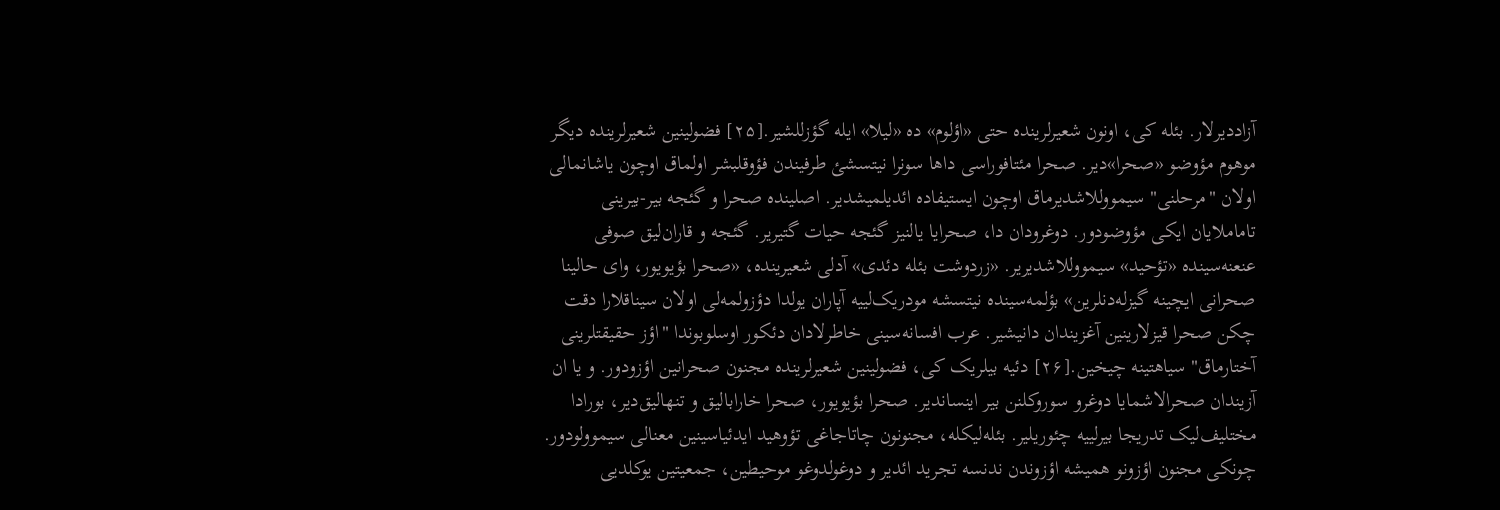آزاددیرلار. بئله کی، اونون شعیرلرینده حتی «اؤلوم» ده «لیلا» ایله گؤزللشیر.[۲۵] فضولینین شعیرلرینده دیگر موهوم مؤوضو «صحرا»دیر. صحرا مئتافوراسی داها سونرا نیتسشئ طرفیندن فؤوقلبشر اولماق اوچون یاشانمالی اولان "مرحلنی" سیمووللاشدیرماق اوچون ایستیفاده ائدیلمیشدیر. اصلینده صحرا و گئجه بیر-بیرینی تاماملایان ایکی مؤوضودور. دوغرودان دا، صحرایا یالنیز گئجه حیات گتیریر. گئجه و قاران‌لیق صوفی عنعنه‌سینده «تؤحید» سیمووللاشدیریر. «زردوشت بئله دئدی» آدلی شعیرینده، «صحرا بؤیویور، وای حالینا صحرانی ایچینه گیزله‌دنلرین» بؤلمه‌سینده نیتسشه مودریک‌لییه آپاران یولدا دؤزولمه‌لی اولان سیناقلارا دقت چکن صحرا قیزلارینین آغزیندان دانیشیر. عرب افسانه‌سینی خاطرلادان دئکور اوسلوبوندا "اؤز حقیقتلرینی آختارماق" سیاهتینه چیخین.[۲۶] دئیه بیلریک کی، فضولینین شعیرلرینده مجنون صحرانین اؤزودور. و یا ان آزیندان صحرالاشمایا دوغرو سوروکلنن بیر اینساندیر. صحرا بؤیویور، صحرا خارابالیق و تنهالیق‌دیر، بورادا مختلیف‌لیک تدریجا بیرلییه چئوریلیر. بئله‌لیکله، مجنونون چاتاجاغی تؤوهید ایدئیاسینین معنالی سیموولودور. چونکی مجنون اؤزونو همیشه اؤزوندن ندنسه تجرید ائدیر و دوغولدوغو موحیطین، جمعیتین یوکلدیی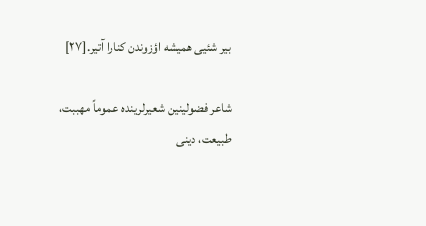بیر شئیی همیشه اؤزوندن کنارا آتیر.[۲۷]

شاعر فضولینین شعیرلرینده عموماً مهببت، طبیعت، دینی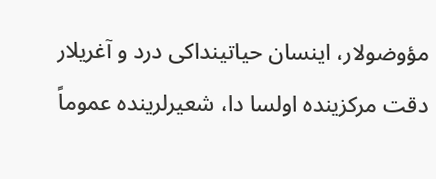مؤوضولار، اینسان حیاتینداکی درد و آغریلار دقت مرکزینده اولسا دا، شعیرلرینده عموماً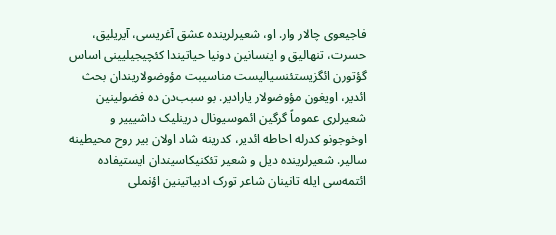فاجیعوی چالار وار. او، شعیرلرینده عشق آغریسی، آیریلیق، حسرت، تنهالیق و اینسانین دونیا حیاتیندا کئچیجیلیینی اساس گؤتورن ائگزیستئنسیالیست مناسیبت مؤوضولاریندان بحث ائدیر، اویغون مؤوضولار یارادیر. بو سبب‌دن ده فضولینین شعیرلری عموماً گرگین ائموسیونال درینلیک داشیییر و اوخوجونو کدرله احاطه ائدیر، کدرینه شاد اولان بیر روح محیطینه سالیر. شعیرلرینده دیل و شعیر تئکنیکاسیندان ایستیفاده ائتمه‌سی ایله تانینان شاعر تورک ادبیاتینین اؤنملی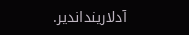آدلارینداندیر.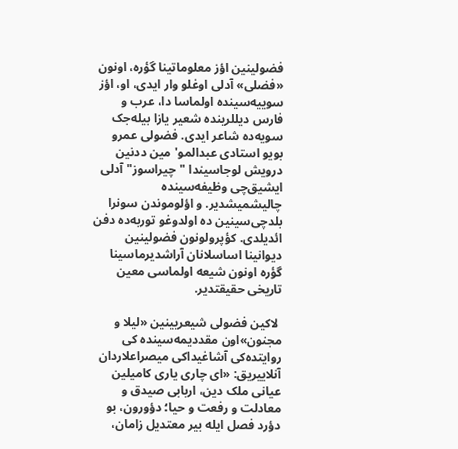فضولینین اؤز معلوماتینا گؤره، اونون «فضلی» آدلی اوغلو وار ایدی، او، اؤز سوییه‌سینده اولماسا دا، عرب و فارس دیللرینده شعیر یازا بیله‌جک سویه‌ده شاعر ایدی. فضولی عمرو بویو استادی عبدالمو'مین ددنین درویش لوجاسیندا "چیراسوز" آدلی ایشیق‌چی وظیفه‌سینده چالیشمیشدیر. و اؤلوموندن سونرا بلدچی‌سینین ده اولدوغو توربه‌ده دفن ائدیلدی. کؤپرولونون فضولینین دیوانینا اساسلانان آراشدیرماسینا گؤره اونون شیعه اولماسی معین تاریخی حقیقتدیر.

 لاکین فضولی شیعریینین «لیلا و مجنون»اون مقددیمه‌سینده ‌کی روایتده‌کی آشاغیداکی میصراعلاردان آنلاییریق: «ای چاری یاری کامیلین عیانی ملک دین، اربابی صیدق و معادلت و رفعت و حیا؛ دؤورون، بو دؤرد فصل ایله بیر معتدیل زامان،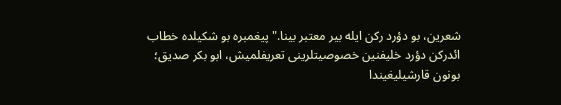شعرین، بو دؤرد رکن ایله بیر معتبر بینا." پیغمبره بو شکیلده خطاب ائدرکن دؤرد خلیفنین خصوصیتلرینی تعریفلمیش، ابو بکر صدیق؛ بونون قارشیلیغیندا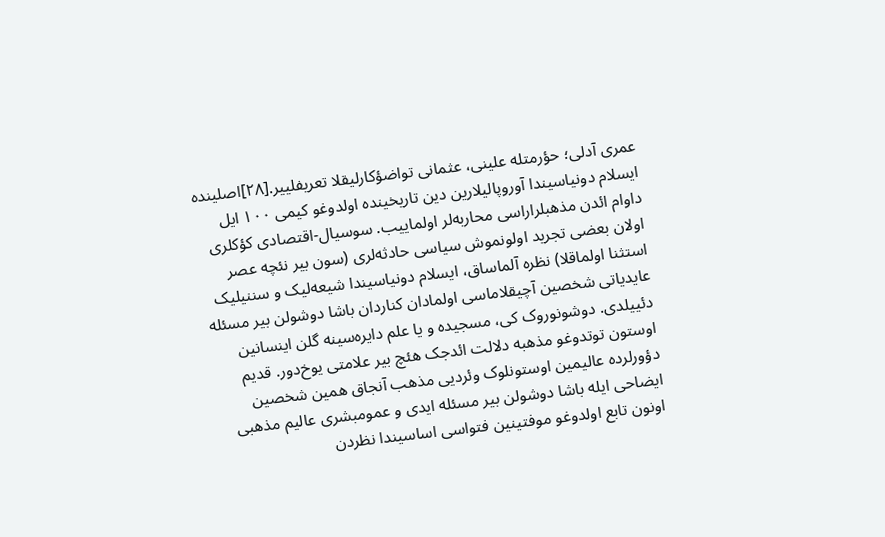عمری آدلی؛ حؤرمتله علینی، عثمانی تواضؤکارلیقلا تعریفلییر.[۲۸]اصلینده ایسلام دونیاسیندا آوروپالیلارین دین تاریخینده اولدوغو کیمی ۱۰۰ ایل داوام ائد‌ن مذهبلراراسی محاربه‌لر اولماییب. سوسیال-اقتصادی کؤکلری اولان بعضی تجرید اولونموش سیاسی حادثه‌لری (سون بیر نئچه عصر استثنا اولماقلا) نظره آلماساق، ایسلام دونیاسیندا شیعه‌لیک و سننیلیک عایدیاتی شخصین آچیقلاماسی اولمادان کناردان باشا دوشولن بیر مسئله دئییلدی. دوشونوروک کی، مسجیده و یا علم دایره‌سینه گلن اینسانین اوستون توتدوغو مذهبه دلالت ائد‌جک هئچ بیر علامتی یوخ‌دور. قدیم دؤورلرده عالیمین اوستونلوک وئردیی مذهب آنجاق همین شخصین ایضاحی ایله باشا دوشولن بیر مسئله ایدی و عمومبشری عالیم مذهبی اونون تابع اولدوغو موفتینین فتواسی اساسیندا نظردن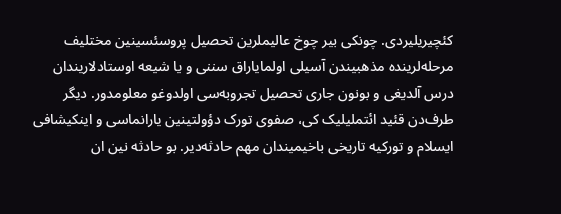کئچیریلیردی. چونکی بیر چوخ عالیملرین تحصیل پروسئسینین مختلیف مرحله‌لرینده مذهبیندن آسیلی اولمایاراق سننی و یا شیعه اوستادلاریندان درس آلدیغی و بونون جاری تحصیل تجروبه‌سی اولدوغو معلومدور. دیگر طرف‌دن قئید ائتملیلیک کی، صفوی تورک دؤولتینین یارانماسی و اینکیشافی ایسلام و تورکیه تاریخی باخیمیندان مهم حادثه‌دیر. بو حادثه نین ان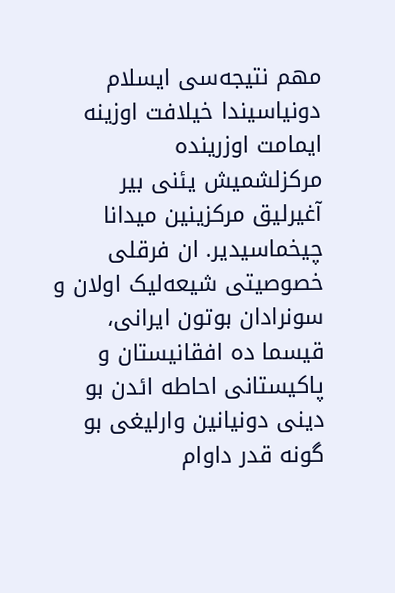مهم نتیجه‌سی ایسلام دونیاسیندا خیلافت اوزینه ایمامت اوزرینده مرکزلشمیش یئنی بیر آغیرلیق مرکزینین میدانا چیخماسیدیر. ان فرقلی خصوصیتی شیعه‌لیک اولان و سونرادان بوتون ایرانی، قیسما ده افقانیستان و پاکیستانی احاطه ائد‌ن بو دینی دونیانین وارلیغی بو گونه قدر داوام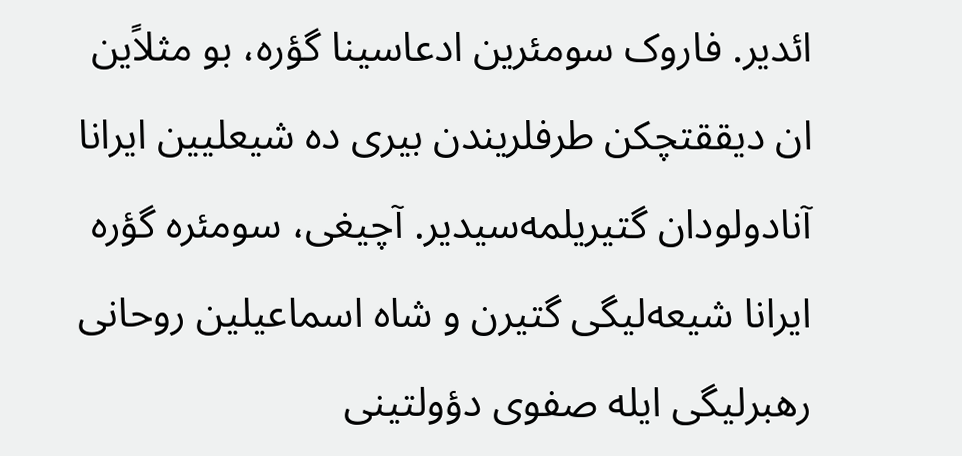ائدیر. فاروک سومئرین ادعاسینا گؤره، بو مثلاًین ان دیققتچکن طرفلریندن بیری ده شیعلیین ایرانا آنادولودان گتیریلمه‌سیدیر. آچیغی، سومئره گؤره ایرانا شیعه‌لیگی گتیرن و شاه اسماعیلین روحانی رهبرلیگی ایله صفوی دؤولتینی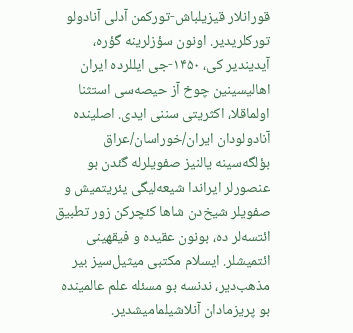قورانلار قیزیلباش-تورکمن آدلی آنادولو تورکلریدیر. اونون سؤزلرینه گؤره، آیدیندیر کی، ۱۴۵۰-جی ایللرده ایران اهالیسینین چوخ آز حیصه‌سی استثنا اولماقلا، اکثریتی سننی ایدی. اصلینده آنادولودان ایران/خوراسان/عراق بؤلگه‌سینه یالنیز صفویلرله گئدن بو عنصورلر ایراندا شیعه‌لیگی یئریتمیش و صفویلر شیخ‌دن شاها کئچرکن زور تطبیق ائتسه‌لر ده، بونون عقیده و فیقهینی ائتمیشلر. ایسلام مکتبی میثیل‌سیز بیر مذهب‌دیر، ندنسه بو مسئله علم عالمینده بو پریزمادان آنلاشیلمامیشدیر.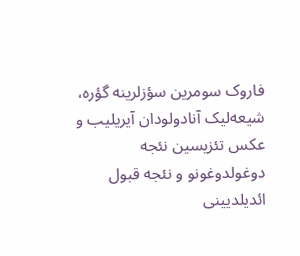فاروک سومرین سؤزلرینه گؤره، شیعه‌لیک آنادولودان آیریلیب و عکس تئزیسین نئجه دوغولدوغونو و نئجه قبول ائدیلدیینی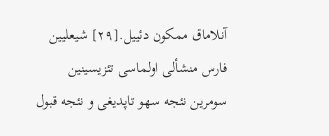آنلاماق ممکون دئییل.[۲۹] شیعلیین فارس منشأ‌لی اولماسی تئزیسینین سومرین نئجه سهو تاپدیغی و نئجه قبول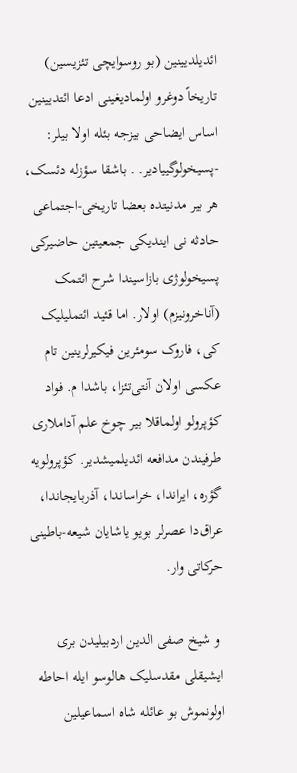ائدیلدیینین (بو روسوایچی تئزیسین) تاریخاً دوغرو اولمادیغینی ادعا ائتدیینین اساس ایضاحی بیزجه بئله اولا بیلر: -پسیخولوگییادیر. . باشقا سؤزله دئسک، هر بیر مدنیتده بعضا تاریخی-اجتماعی حادثه نی ایندیکی جمعیتین حاضیرکی پسیخولوژی بازاسیندا شرح ائتمک (آناخرونیزم) اولار. اما قئید ائتملیلیک کی، فاروک سومئرین فیکیرلرینین تام عکسی اولان آنتی‌تئزا، باشدا م. فواد کؤپرولو اولماقلا بیر چوخ علم آداملاری طرفیندن مدافعه ائدیلمیشدیر. کؤپرولویه گؤره، ایراندا، خراساندا، آذربایجاندا، عراق‌دا عصرلر بویو یاشایان شیعه-باطینی حرکاتی وار.

 و شیخ صفی الدین اردبیلیدن بری ایشیقلی مقدسلیک هالوسو ایله احاطه اولونموش بو عائله شاه اسماعیلین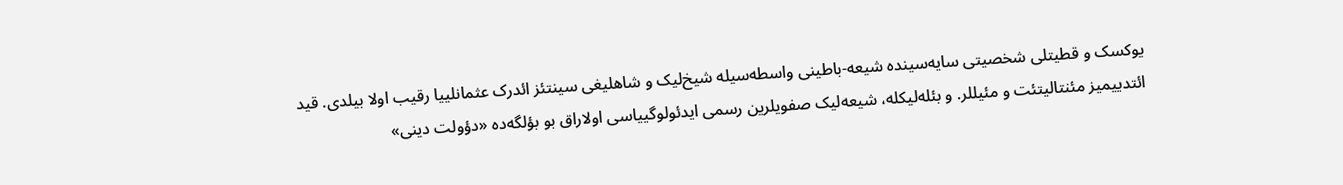یوکسک و قطیتلی شخصیتی سایه‌سینده شیعه-باطینی واسطه‌سیله شیخ‌لیک و شاهلیغی سینتئز ائد‌رک عثمانلییا رقیب اولا بیلدی. قید ائتدییمیز مئنتالیتئت و مئیللر. و بئله‌لیکله، شیعه‌لیک صفویلرین رسمی ایدئولوگییاسی اولاراق بو بؤلگه‌ده «دؤولت دینی»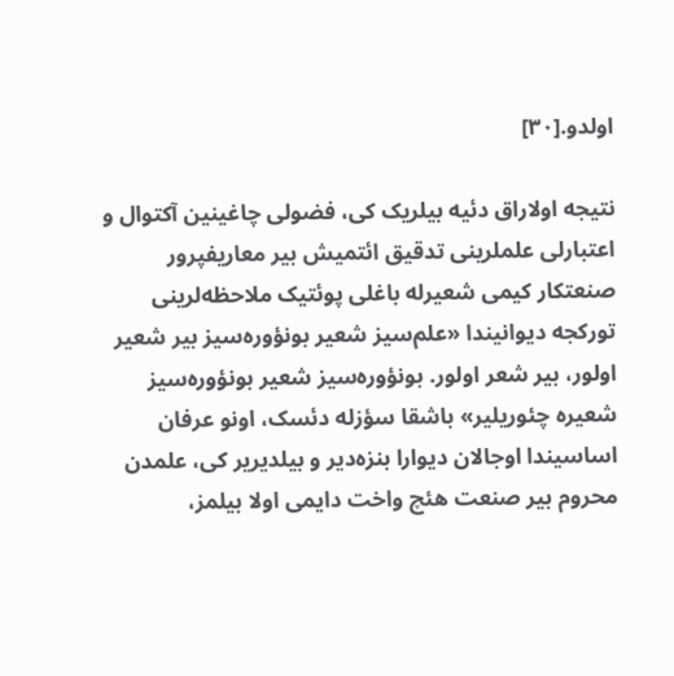اولدو.[۳۰]

نتیجه اولاراق دئیه بیلریک کی، فضولی چاغینین آکتوال و اعتبارلی علملرینی تدقیق ائتمیش بیر معاریفپرور صنعتکار کیمی شعیرله باغلی پوئتیک ملاحظه‌لرینی تورکجه دیوانیندا «علم‌سیز شعیر بونؤوره‌سیز بیر شعیر اولور، بیر شعر اولور. بونؤوره‌سیز شعیر بونؤوره‌سیز شعیره چئوریلیر» باشقا سؤزله دئسک، اونو عرفان اساسیندا اوجالان دیوارا بنزه‌دیر و بیلدیریر کی، علمدن محروم بیر صنعت هئچ واخت دایمی اولا بیلمز،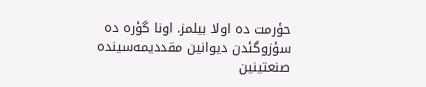حؤرمت ده اولا بیلمز. اونا گؤره ده سؤزوگئدن دیوانین مقددیمه‌سینده صنعتینین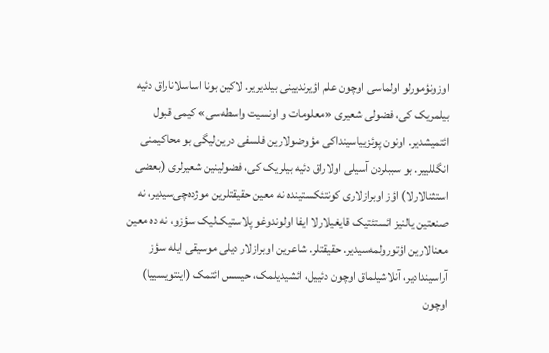اوزونؤمورلو اولماسی اوچون علم اؤیرندیینی بیلدیریر. لاکین بونا اساسلاناراق دئیه بیلمریک کی، فضولی شعیری «معلومات و اونسیت واسطه‌سی» کیمی قبول ائتمیشدیر. اونون پوئزییاسینداکی مؤوضولارین فلسفی درین‌لیگی بو محاکیمنی انگللییر. بو سببلردن آسیلی اولاراق دئیه بیلریک کی، فضولینین شعیرلری (بعضی استثنالارلا) اؤز اوبرازلاری کونتئکستینده نه معین حقیقتلرین موژده‌چی‌سیدیر، نه صنعتین یالنیز ائستئتیک قایغیلارلا ایفا اولوندوغو پلاستیک‌لیک سؤزو، نه ده معین معنالارین اؤتورولمه‌سیدیر. حقیقتلر. شاعرین اوبرازلار دیلی موسیقی ایله سؤز آراسیندادیر، آنلاشیلماق اوچون دئییل، ائشیدیلمک، حیسس ائتمک (اینتویسییا) اوچون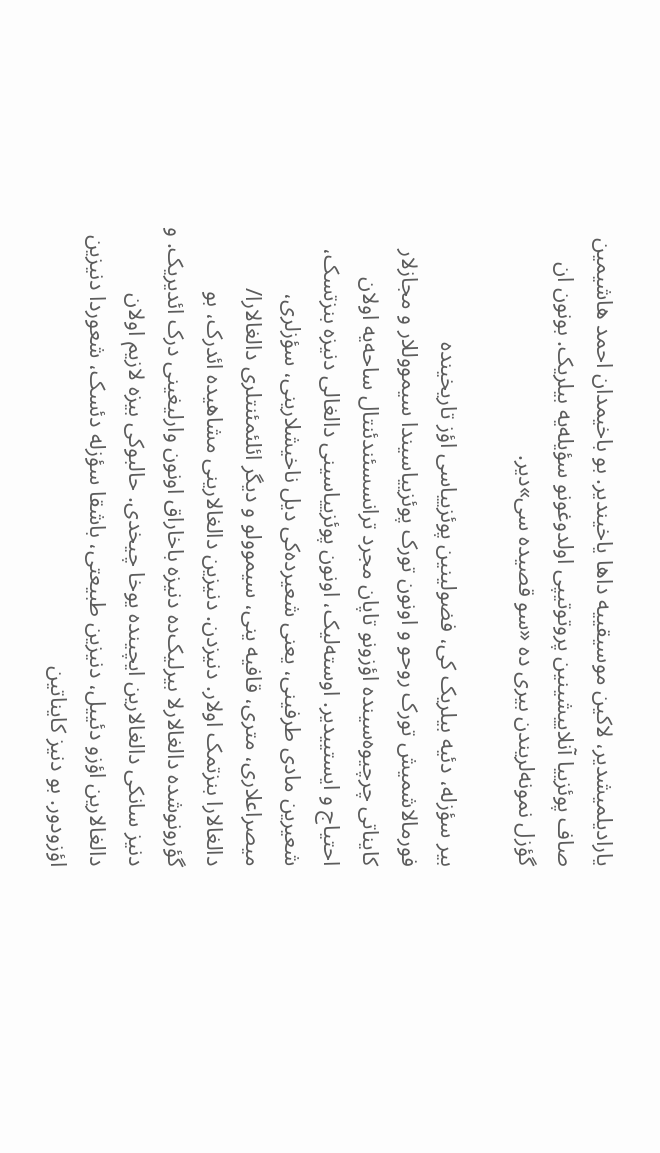یارادیلمیشدیر، لاکین موسیقییه داها یاخیندیر. بو باخیمدان احمد هاشیمین صاف پوئزییا آنلاییشینین پروتوتیپی اولدوغونو سؤیله‌یه بیلریک. بونون ان گؤزل نمونه‌لریندن بیری ده «سو قصیده سی»دیر.

بیر سؤزله، دئیه بیلریک کی، فضولینین پوئزییاسی اؤز تاریخینده فورمالاشمیش تورک روحو و اونون تورک پوئزییاسیندا سیمووللار و مجازلار کایناتی چرچیوه‌سینده اؤزونو تاپان مجرد ترانسسئندئنتال ساحه‌یه اولان احتیاج و ایستییدیر. اوسته‌لیک، اونون پوئزییاسینی دالغالی دنیزه بنزتسک، شعیرین مادی طرفینی، یعنی شعیرده‌کی دیل ناخیشلارینی، سؤزلری، میصراعلاری، متری، قافیه ینی، سیموولو و دیگر ائلئمئنتلری دالغالارا/ دالغالارا بنزتمک اولار. دنیزدن. دنیزین دالغالارینی مشاهیده ائد‌رک، بو گؤرونوشده دالغالارلا بیرلیک‌ده دنیزه باخاراق اونون وارلیغینی درک ائدیریک. و دنیز سانکی دالغالارین ایچینده یوخا چیخدی. حالبوکی بیزه لازیم اولان دالغالارین اؤزو دئییل، دنیزین طبیعتی، باشقا سؤزله دئسک، شعوردا دنیزین اؤزودور. بو دنیز کایناتین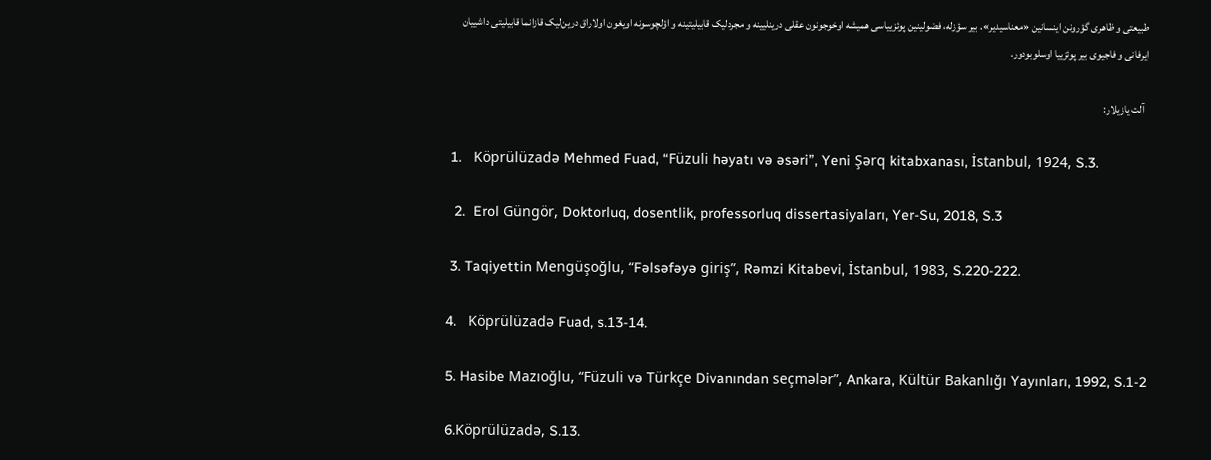طبیعتی و ظاهری گؤرونن اینسانین «معناسیدیر». بیر سؤزله، فضولینین پوئزییاسی همیشه اوخوجونون عقلی درینلیینه و مجردلیک قابیلیتینه و اؤلچوسونه اویغون اولاراق درین‌لیک قازانما قابیلیتی داشییان ایرفانی و فاجیوی بیر پوئزییا اوسلوبودور.

  آلت یازیلار:

 1.   Köprülüzadə Mehmed Fuad, “Füzuli həyatı və əsəri”, Yeni Şərq kitabxanası, İstanbul, 1924, S.3.

  2.  Erol Güngör, Doktorluq, dosentlik, professorluq dissertasiyaları, Yer-Su, 2018, S.3

 3. Taqiyettin Mengüşoğlu, “Fəlsəfəyə giriş”, Rəmzi Kitabevi, İstanbul, 1983, S.220-222.

4.   Köprülüzadə Fuad, s.13-14.

5. Hasibe Mazıoğlu, “Füzuli və Türkçe Divanından seçmələr”, Ankara, Kültür Bakanlığı Yayınları, 1992, S.1-2

6.Köprülüzadə, S.13.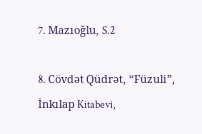7. Mazıoğlu, S.2

8. Cövdət Qüdrət, “Füzuli”, İnkılap Kitabevi,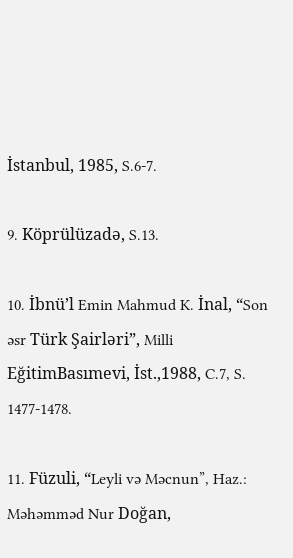İstanbul, 1985, S.6-7.

9. Köprülüzadə, S.13.

10. İbnü’l Emin Mahmud K. İnal, “Son əsr Türk Şairləri”, Milli EğitimBasımevi, İst.,1988, C.7, S. 1477-1478.

11. Füzuli, “Leyli və Məcnun”, Haz.: Məhəmməd Nur Doğan,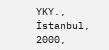YKY., İstanbul, 2000,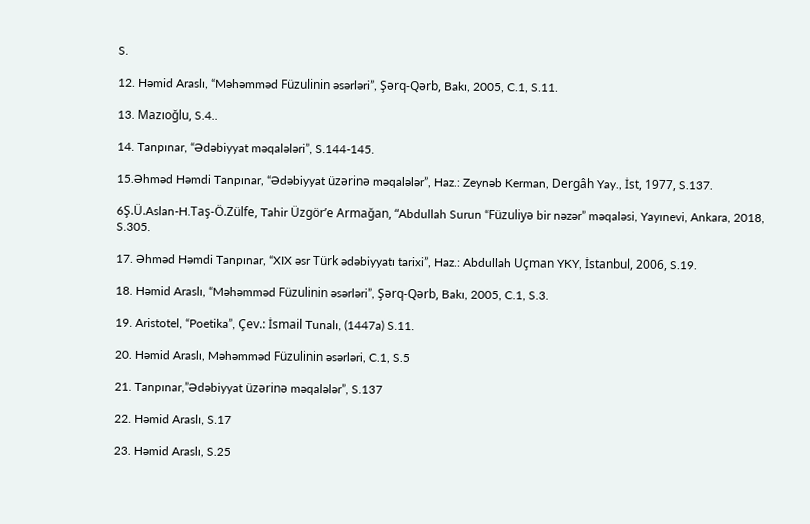S.

12. Həmid Araslı, “Məhəmməd Füzulinin əsərləri”, Şərq-Qərb, Bakı, 2005, C.1, S.11.

13. Mazıoğlu, S.4..

14. Tanpınar, “Ədəbiyyat məqalələri”, S.144-145.

15.Əhməd Həmdi Tanpınar, “Ədəbiyyat üzərinə məqalələr”, Haz.: Zeynəb Kerman, Dergâh Yay., İst, 1977, S.137.

6Ş.Ü.Aslan-H.Taş-Ö.Zülfe, Tahir Üzgör’e Armağan, “Abdullah Surun “Füzuliyə bir nəzər” məqaləsi, Yayınevi, Ankara, 2018, S.305.

17. Əhməd Həmdi Tanpınar, “XIX əsr Türk ədəbiyyatı tarixi”, Haz.: Abdullah Uçman YKY, İstanbul, 2006, S.19.

18. Həmid Araslı, “Məhəmməd Füzulinin əsərləri”, Şərq-Qərb, Bakı, 2005, C.1, S.3.

19. Aristotel, “Poetika”, Çev.: İsmail Tunalı, (1447a) S.11.

20. Həmid Araslı, Məhəmməd Füzulinin əsərləri, C.1, S.5

21. Tanpınar,”Ədəbiyyat üzərinə məqalələr”, S.137

22. Həmid Araslı, S.17

23. Həmid Araslı, S.25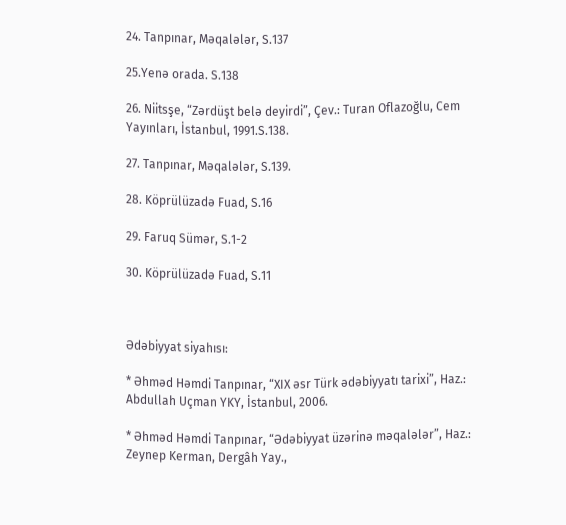24. Tanpınar, Məqalələr, S.137

25.Yenə orada. S.138

26. Niitsşe, “Zərdüşt belə deyirdi”, Çev.: Turan Oflazoğlu, Cem Yayınları, İstanbul, 1991.S.138.

27. Tanpınar, Məqalələr, S.139.

28. Köprülüzadə Fuad, S.16

29. Faruq Sümər, S.1-2

30. Köprülüzadə Fuad, S.11



Ədəbiyyat siyahısı:

* Əhməd Həmdi Tanpınar, “XIX əsr Türk ədəbiyyatı tarixi”, Haz.: Abdullah Uçman YKY, İstanbul, 2006.

* Əhməd Həmdi Tanpınar, “Ədəbiyyat üzərinə məqalələr”, Haz.: Zeynep Kerman, Dergâh Yay.,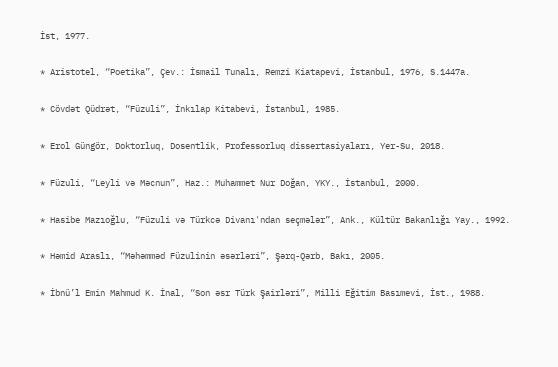İst, 1977.

* Aristotel, “Poetika”, Çev.: İsmail Tunalı, Remzi Kiatapevi, İstanbul, 1976, S.1447a.

* Cövdət Qüdrət, “Füzuli”, İnkılap Kitabevi, İstanbul, 1985.

* Erol Güngör, Doktorluq, Dosentlik, Professorluq dissertasiyaları, Yer-Su, 2018.

* Füzuli, “Leyli və Məcnun”, Haz.: Muhammet Nur Doğan, YKY., İstanbul, 2000.

* Hasibe Mazıoğlu, “Füzuli və Türkcə Divanı'ndan seçmələr”, Ank., Kültür Bakanlığı Yay., 1992.

* Həmid Araslı, “Məhəmməd Füzulinin əsərləri”, Şərq-Qərb, Bakı, 2005.

* İbnü’l Emin Mahmud K. İnal, “Son əsr Türk Şairləri”, Milli Eğitim Basımevi, İst., 1988.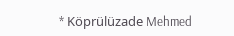* Köprülüzade Mehmed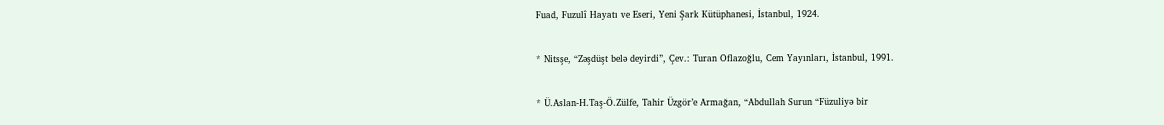Fuad, Fuzulî Hayatı ve Eseri, Yeni Şark Kütüphanesi, İstanbul, 1924.

* Nitsşe, “Zəşdüşt belə deyirdi”, Çev.: Turan Oflazoğlu, Cem Yayınları, İstanbul, 1991.

* Ü.Aslan-H.Taş-Ö.Zülfe, Tahir Üzgör’e Armağan, “Abdullah Surun “Füzuliyə bir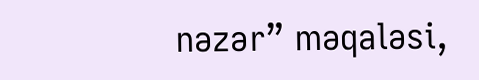nəzər” məqaləsi,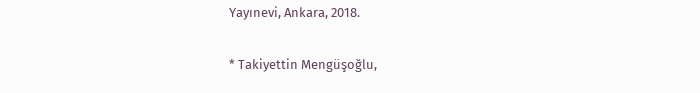Yayınevi, Ankara, 2018.

* Takiyettin Mengüşoğlu,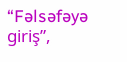“Fəlsəfəyə giriş”,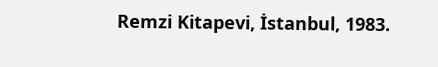Remzi Kitapevi, İstanbul, 1983.